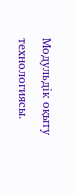Модульдік оқыту технологиясы.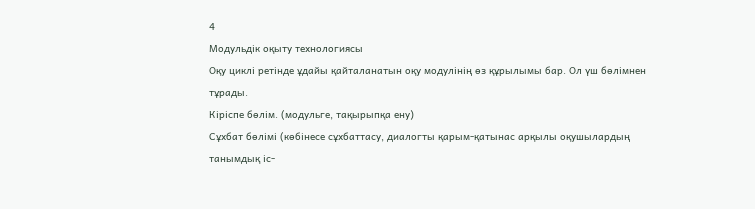4
Модульдік оқыту технологиясы
Оқу циклі ретінде ұдайы қайталанатын оқу модулінің өз құрылымы бар. Ол үш бөлімнен тұрады.
Кіріспе бөлім. (модульге, тақырыпқа ену)
Сұхбат бөлімі (көбінесе сұхбаттасу, диалогты қарым-қатынас арқылы оқушылардың танымдық іс-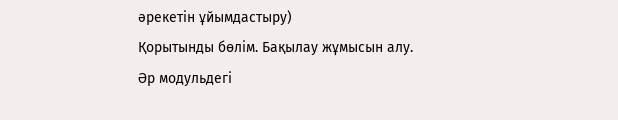әрекетін ұйымдастыру)
Қорытынды бөлім. Бақылау жұмысын алу.
Әр модульдегі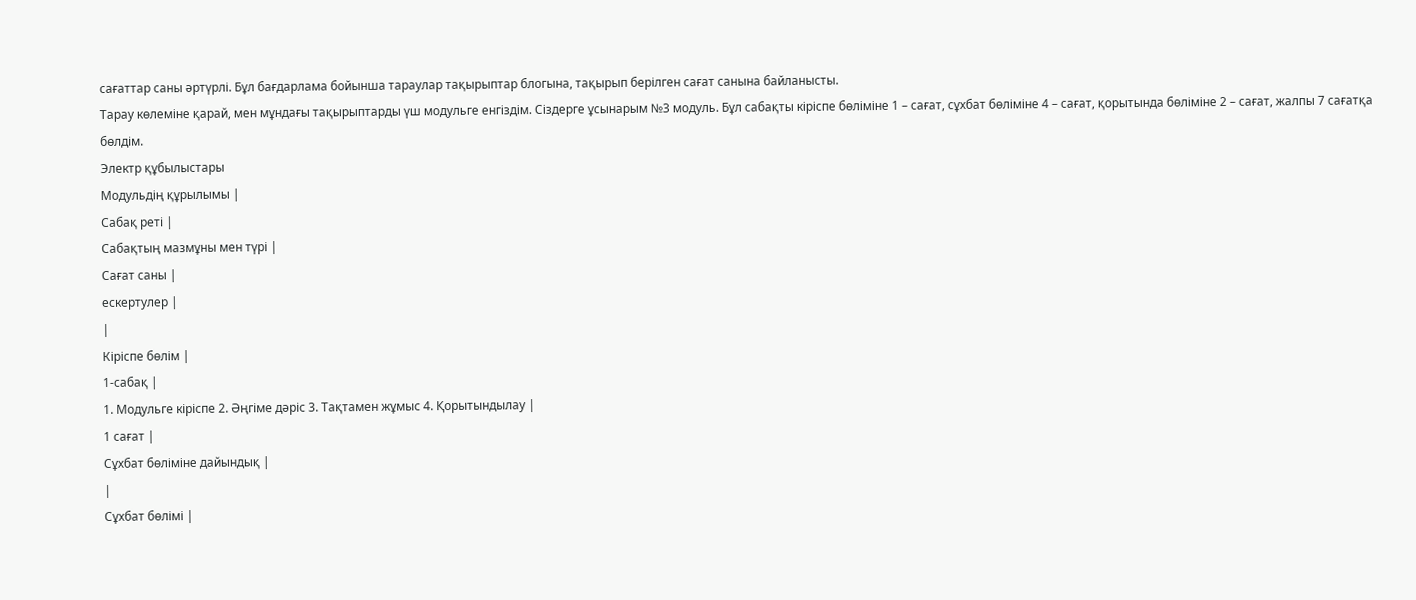сағаттар саны әртүрлі. Бұл бағдарлама бойынша тараулар тақырыптар блогына, тақырып берілген сағат санына байланысты.
Тарау көлеміне қарай, мен мұндағы тақырыптарды үш модульге енгіздім. Сіздерге ұсынарым №3 модуль. Бұл сабақты кіріспе бөліміне 1 – сағат, сұхбат бөліміне 4 – сағат, қорытында бөліміне 2 – сағат, жалпы 7 сағатқа бөлдім.
Электр құбылыстары
Модульдің құрылымы |
Сабақ реті |
Сабақтың мазмұны мен түрі |
Сағат саны |
ескертулер |
|
Кіріспе бөлім |
1-сабақ |
1. Модульге кіріспе 2. Әңгіме дәріс 3. Тақтамен жұмыс 4. Қорытындылау |
1 сағат |
Сұхбат бөліміне дайындық |
|
Сұхбат бөлімі |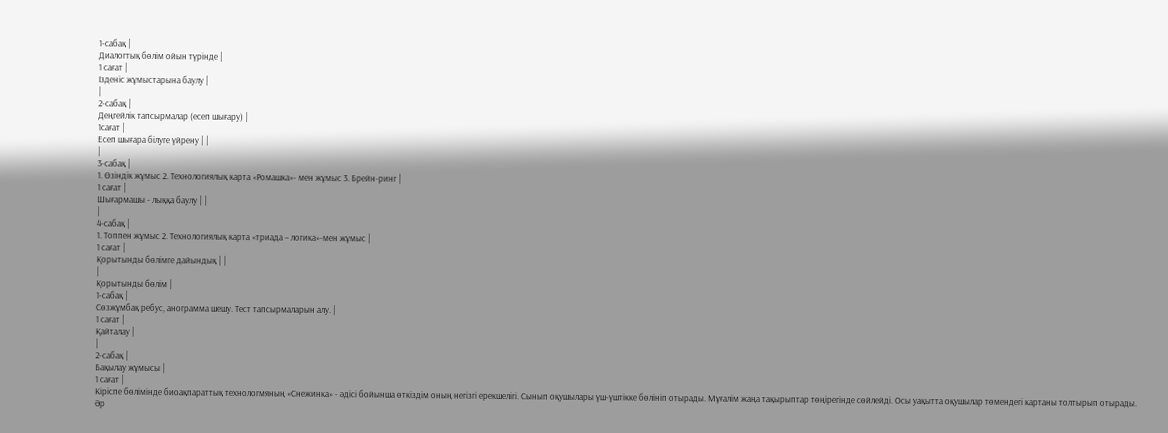1-сабақ |
Диалогтық бөлім ойын түрінде |
1 сағат |
Ізденіс жұмыстарына баулу |
|
2-сабақ |
Деңгейлік тапсырмалар (есеп шығару) |
1сағат |
Есеп шығара білуге үйрену | |
|
3-сабақ |
1. Өзіндік жұмыс 2. Технологиялық карта «Ромашка»- мен жұмыс 3. Брейн-ринг |
1 сағат |
Шығармашы - лыққа баулу | |
|
4-сабақ |
1. Топпен жұмыс 2. Технологиялық карта «триада – логика»-мен жұмыс |
1 сағат |
Қорытынды бөлімге дайындық | |
|
Қорытынды бөлім |
1-сабақ |
Сөзжұмбақ ребус, анограмма шешу. Тест тапсырмаларын алу. |
1 сағат |
Қайталау |
|
2-сабақ |
Бақылау жұмысы |
1 сағат |
Кіріспе бөлімінде биоақпараттық технологмяның «Снежинка» - әдісі бойынша өткіздім оның негізгі ерекшелігі. Сынып оқушылары үш-үштікке бөлініп отырады. Мұғалім жаңа тақырыптар төңірегінде сөйлейді. Осы уақытта оқушылар төмендегі картаны толтырып отырады. Әр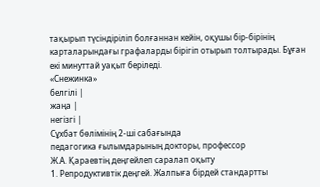тақырып түсіндіріліп болғаннан кейін, оқушы бір-бірінің карталарындағы графаларды бірігіп отырып толтырады. Бұған екі минуттай уақыт беріледі.
«Снежинка»
белгілі |
жаңа |
негізгі |
Сұхбат бөлімінің 2-ші сабағында
педагогика ғылымдарының докторы, профессор
Ж.А. Қараевтің деңгейлеп саралап оқыту
1. Репродуктивтік деңгей. Жалпыға бірдей стандартты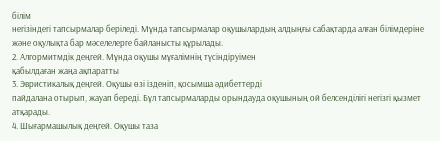білім
негізіндегі тапсырмалар беріледі. Мұнда тапсырмалар оқушылардың алдыңғы сабақтарда алған білімдеріне және оқулықта бар мәселелерге байланысты құрылады.
2. Алгормитмдік деңгей. Мұнда оқушы мұғалімнің түсіндіруімен
қабылдаған жаңа ақпаратты
3. Эвристикалық деңгей. Оқушы өзі ізденіп, қосымша әдибеттерді
пайдалана отырып, жауап береді. Бұл тапсырмаларды орындауда оқушының ой белсенділігі негізгі қызмет атқарады.
4. Шығармашылық деңгей. Оқушы таза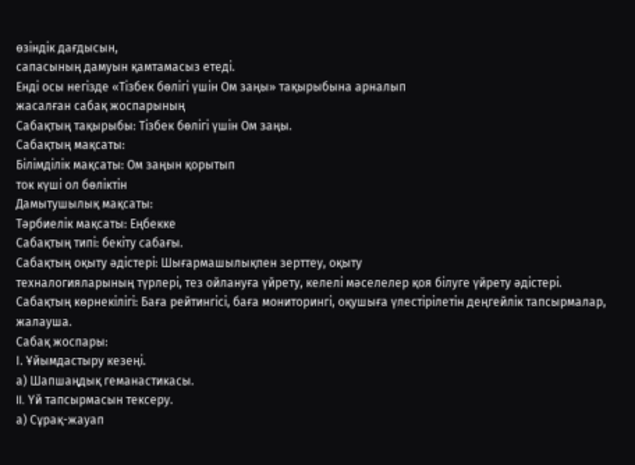өзіндік дағдысын,
сапасының дамуын қамтамасыз етеді.
Енді осы негізде «Тізбек бөлігі үшін Ом заңы» тақырыбына арналып
жасалған сабақ жоспарының
Сабақтың тақырыбы: Тізбек бөлігі үшін Ом заңы.
Сабақтың мақсаты:
Білімділік мақсаты: Ом заңын қорытып
ток күші ол бөліктін
Дамытушылық мақсаты:
Тәрбиелік мақсаты: Еңбекке
Сабақтың типі: бекіту сабағы.
Сабақтың оқыту әдістері: Шығармашылықпен зерттеу, оқыту
техналогияларының түрлері, тез ойлануға үйрету, келелі мәселелер қоя білуге үйрету әдістері.
Сабақтың көрнекілігі: Баға рейтингісі, баға мониторингі, оқушыға үлестірілетін деңгейлік тапсырмалар, жалауша.
Сабақ жоспары:
І. Ұйымдастыру кезеңі.
а) Шапшаңдық геманастикасы.
II. Үй тапсырмасын тексеру.
а) Сұрақ-жауап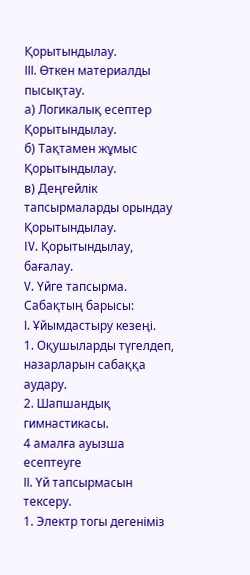Қорытындылау.
ІІІ. Өткен материалды пысықтау.
а) Логикалық есептер
Қорытындылау.
б) Тақтамен жұмыс
Қорытындылау.
в) Деңгейлік тапсырмаларды орындау
Қорытындылау.
IV. Қорытындылау, бағалау.
V. Үйге тапсырма.
Сабақтың барысы:
І. Ұйымдастыру кезеңі.
1. Оқушыларды түгелдеп, назарларын сабаққа аудару.
2. Шапшандық гимнастикасы.
4 амалға ауызша есептеуге
ІІ. Үй тапсырмасын тексеру.
1. Электр тогы дегеніміз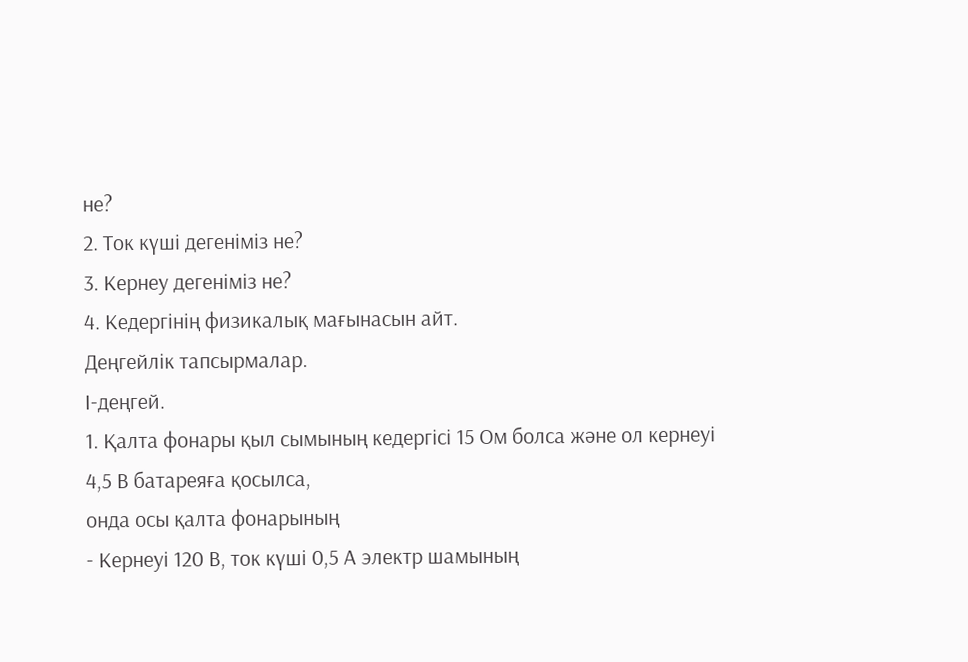не?
2. Ток күші дегеніміз не?
3. Кернеу дегеніміз не?
4. Кедергінің физикалық мағынасын айт.
Деңгейлік тапсырмалар.
І-деңгей.
1. Қалта фонары қыл сымының кедергісі 15 Ом болса және ол кернеуі
4,5 В батареяға қосылса,
онда осы қалта фонарының
- Кернеуі 120 В, ток күші 0,5 А электр шамының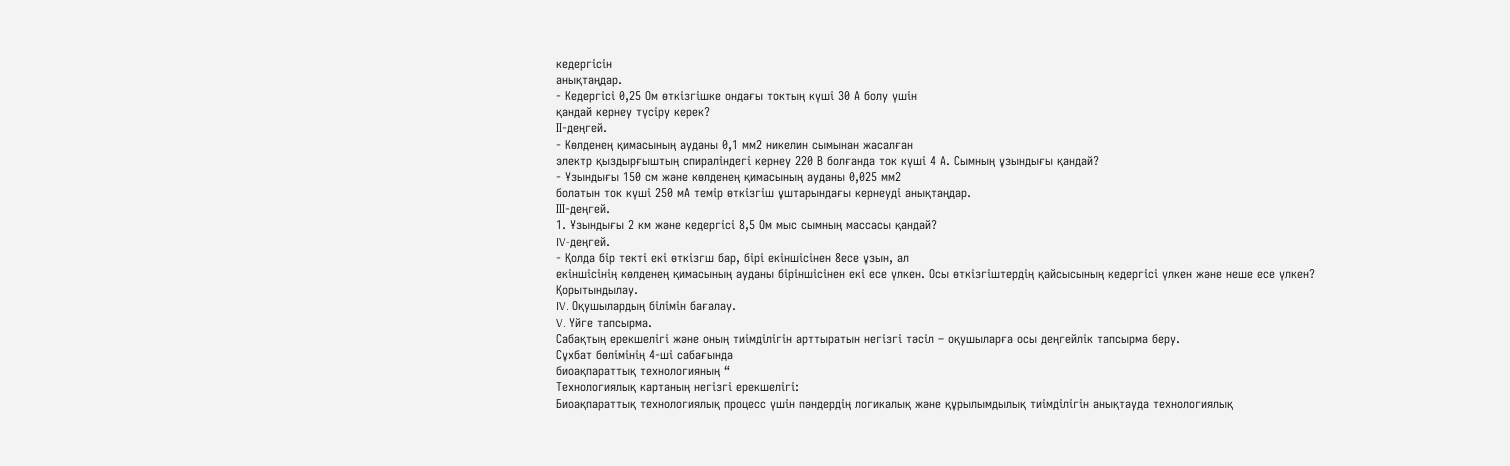кедергісін
анықтаңдар.
- Кедергісі 0,25 Ом өткізгішке ондағы токтың күші 30 А болу үшін
қандай кернеу түсіру керек?
ІІ-деңгей.
- Көлденең қимасының ауданы 0,1 мм2 никелин сымынан жасалған
электр қыздырғыштың спираліндегі кернеу 220 В болғанда ток күші 4 А. Сымның ұзындығы қандай?
- Ұзындығы 150 см және көлденең қимасының ауданы 0,025 мм2
болатын ток күші 250 мА темір өткізгіш ұштарындағы кернеуді анықтаңдар.
ІІІ-деңгей.
1. Ұзындығы 2 км және кедергісі 8,5 Ом мыс сымның массасы қандай?
IV-деңгей.
- Қолда бір текті екі өткізгш бар, бірі екіншісінен 8есе ұзын, ал
екіншісінің көлденең қимасының ауданы біріншісінен екі есе үлкен. Осы өткізгіштердің қайсысының кедергісі үлкен және неше есе үлкен?
Қорытындылау.
IV. Оқушылардың білімін бағалау.
V. Үйге тапсырма.
Сабақтың ерекшелігі және оның тиімділігін арттыратын негізгі тәсіл – оқушыларға осы деңгейлік тапсырма беру.
Сұхбат бөлімінің 4-ші сабағында
биоақпараттық технологияның “
Технологиялық картаның негізгі ерекшелігі:
Биоақпараттық технологиялық процесс үшін пәндердің логикалық және құрылымдылық тиімділігін анықтауда технологиялық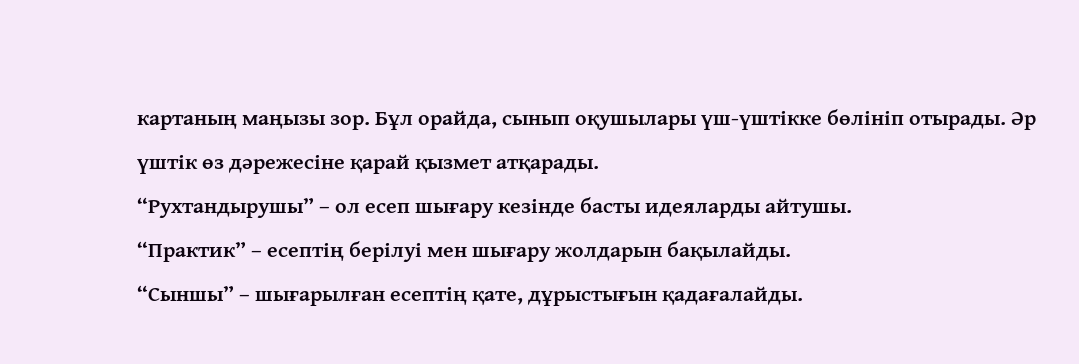картаның маңызы зор. Бұл орайда, сынып оқушылары үш-үштікке бөлініп отырады. Әр үштік өз дәрежесіне қарай қызмет атқарады.
“Рухтандырушы” – ол есеп шығару кезінде басты идеяларды айтушы.
“Практик” – есептің берілуі мен шығару жолдарын бақылайды.
“Сыншы” – шығарылған есептің қате, дұрыстығын қадағалайды.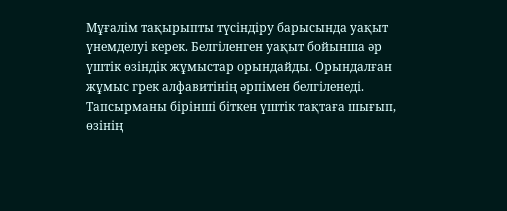Мұғалім тақырыпты түсіндіру барысында уақыт үнемделуі керек. Белгіленген уақыт бойынша әр үштік өзіндік жұмыстар орындайды. Орындалған жұмыс грек алфавитінің әрпімен белгіленеді.
Тапсырманы бірінші біткен үштік тақтаға шығып, өзінің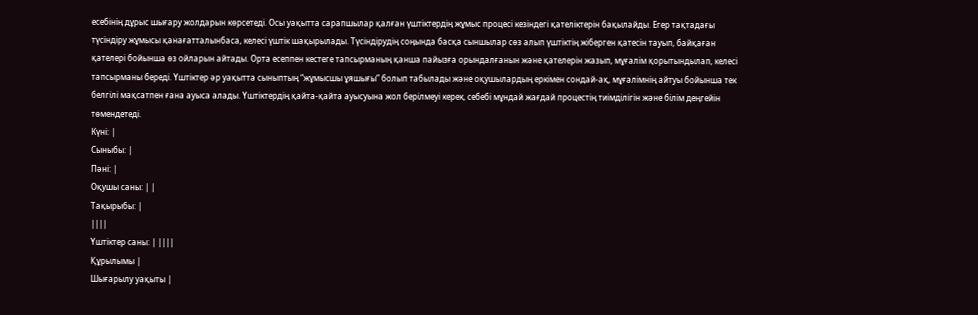есебінің дұрыс шығару жолдарын көрсетеді. Осы уақытта сарапшылар қалған үштіктердің жұмыс процесі кезіндегі қателіктерін бақылайды. Егер тақтадағы түсіндіру жұмысы қанағатталынбаса, келесі үштік шақырылады. Түсіндірудің соңында басқа сыншылар сөз алып үштіктің жіберген қатесін тауып, байқаған қателері бойынша өз ойларын айтады. Орта есеппен кестеге тапсырманың қанша пайызға орындалғанын және қателерін жазып, мұғалім қорытындылап, келесі тапсырманы береді. Үштіктер әр уақытта сыныптың “жұмысшы ұяшығы” болып табылады және оқушылардың еркімен сондай-ақ, мұғалімнің айтуы бойынша тек белгілі мақсатпен ғана ауыса алады. Үштіктердің қайта-қайта ауысуына жол берілмеуі керек, себебі мұндай жағдай процестің тиімділігін және білім деңгейін төмендетеді.
Күні: |
Сыныбы: |
Пәні: |
Оқушы саны: | |
Тақырыбы: |
||||
Үштіктер саны: | ||||
Құрылымы |
Шығарылу уақыты |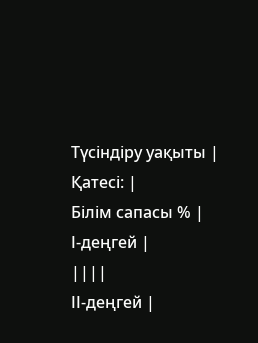Түсіндіру уақыты |
Қатесі: |
Білім сапасы % |
І-деңгей |
||||
ІІ-деңгей |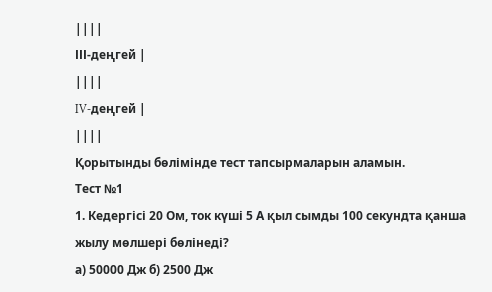||||
ІІІ-деңгей |
||||
IV-деңгей |
||||
Қорытынды бөлімінде тест тапсырмаларын аламын.
Тест №1
1. Кедергісі 20 Ом, ток күші 5 А қыл сымды 100 секундта қанша жылу мөлшері бөлінеді?
а) 50000 Дж б) 2500 Дж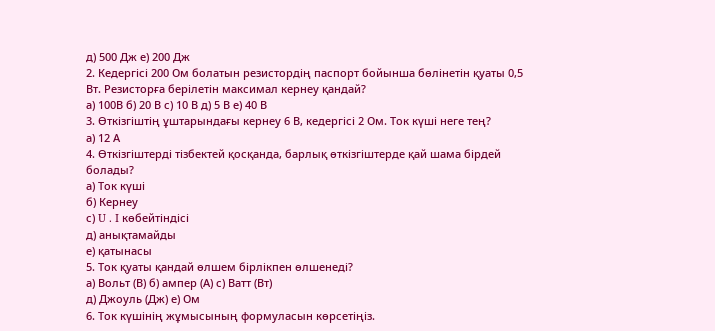д) 500 Дж е) 200 Дж
2. Кедергісі 200 Ом болатын резистордің паспорт бойынша бөлінетін қуаты 0,5 Вт. Резисторға берілетін максимал кернеу қандай?
а) 100В б) 20 В с) 10 В д) 5 В е) 40 В
3. Өткізгіштің ұштарындағы кернеу 6 В, кедергісі 2 Ом. Ток күші неге тең?
а) 12 А
4. Өткізгіштерді тізбектей қосқанда, барлық өткізгіштерде қай шама бірдей болады?
а) Ток күші
б) Кернеу
с) U . I көбейтіндісі
д) анықтамайды
е) қатынасы
5. Ток қуаты қандай өлшем бірлікпен өлшенеді?
а) Вольт (В) б) ампер (А) с) Ватт (Вт)
д) Джоуль (Дж) е) Ом
6. Ток күшінің жұмысының формуласын көрсетіңіз.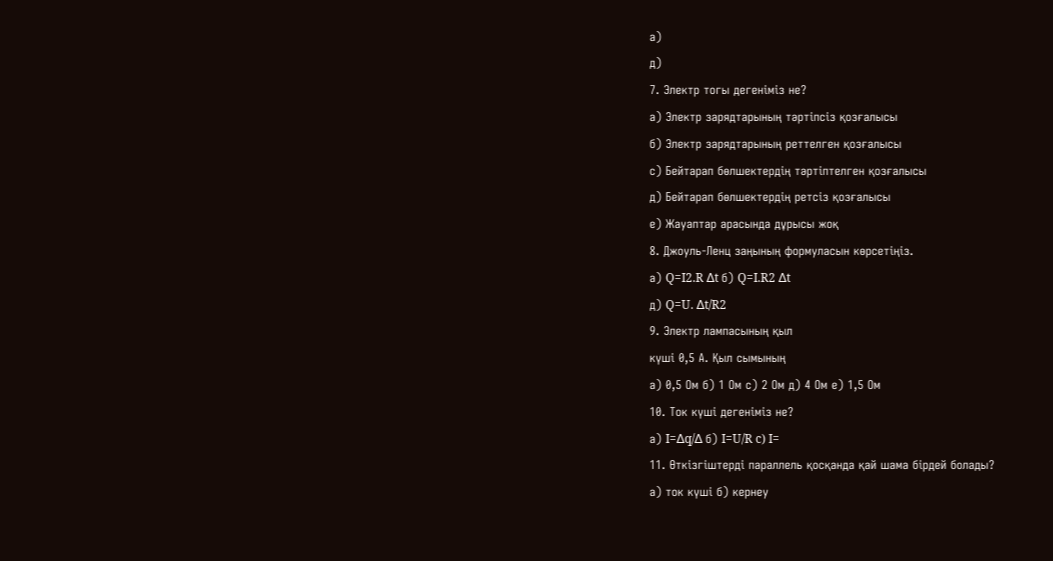а)
д)
7. Электр тогы дегеніміз не?
а) Электр зарядтарының тәртіпсіз қозғалысы
б) Электр зарядтарының реттелген қозғалысы
с) Бейтарап бөлшектердің тәртіптелген қозғалысы
д) Бейтарап бөлшектердің ретсіз қозғалысы
е) Жауаптар арасында дұрысы жоқ
8. Джоуль-Ленц заңының формуласын көрсетіңіз.
а) Q=I2.R ∆t б) Q=I.R2 ∆t
д) Q=U. ∆t/R2
9. Электр лампасының қыл
күші 0,5 А. Қыл сымының
а) 0,5 Ом б) 1 Ом с) 2 Ом д) 4 Ом е) 1,5 Ом
10. Ток күші дегеніміз не?
а) I=∆q/∆ б) I=U/R c) I=
11. Өткізгіштерді параллель қосқанда қай шама бірдей болады?
а) ток күші б) кернеу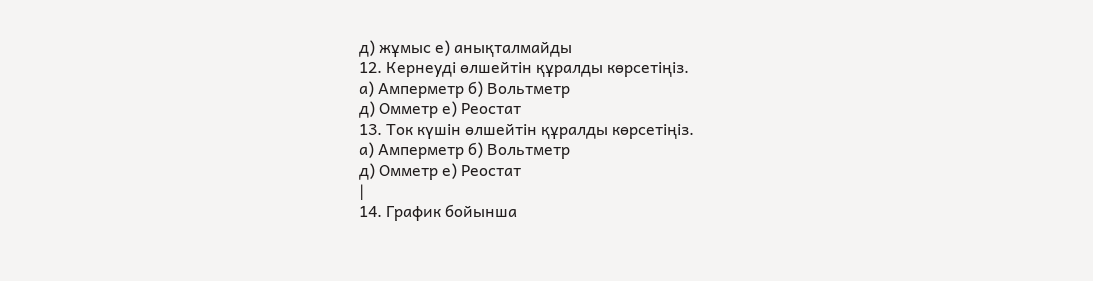д) жұмыс е) анықталмайды
12. Кернеуді өлшейтін құралды көрсетіңіз.
а) Амперметр б) Вольтметр
д) Омметр е) Реостат
13. Ток күшін өлшейтін құралды көрсетіңіз.
а) Амперметр б) Вольтметр
д) Омметр е) Реостат
|
14. График бойынша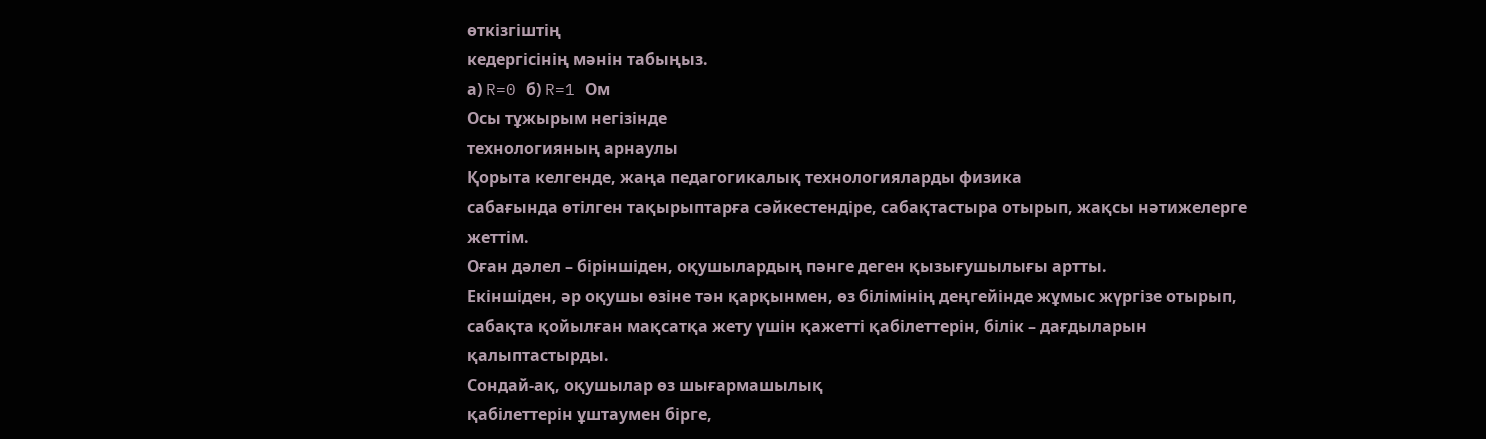өткізгіштің
кедергісінің мәнін табыңыз.
а) R=0 б) R=1 Ом
Осы тұжырым негізінде
технологияның арнаулы
Қорыта келгенде, жаңа педагогикалық технологияларды физика
сабағында өтілген тақырыптарға сәйкестендіре, сабақтастыра отырып, жақсы нәтижелерге жеттім.
Оған дәлел – біріншіден, оқушылардың пәнге деген қызығушылығы артты.
Екіншіден, әр оқушы өзіне тән қарқынмен, өз білімінің деңгейінде жұмыс жүргізе отырып, сабақта қойылған мақсатқа жету үшін қажетті қабілеттерін, білік – дағдыларын қалыптастырды.
Сондай-ақ, оқушылар өз шығармашылық
қабілеттерін ұштаумен бірге,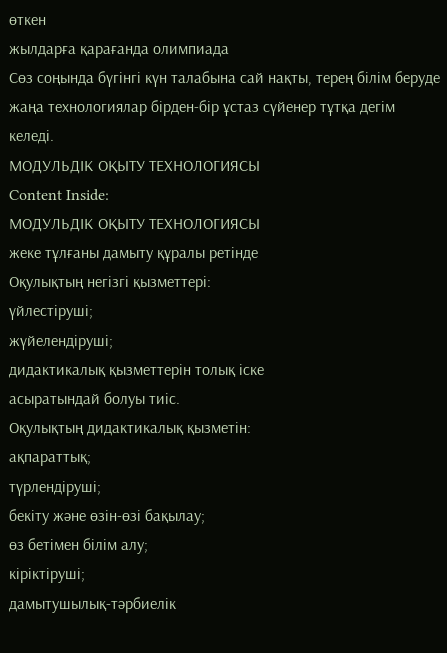өткен
жылдарға қарағанда олимпиада
Сөз соңында бүгінгі күн талабына сай нақты, терең білім беруде жаңа технологиялар бірден-бір ұстаз сүйенер тұтқа дегім келеді.
МОДУЛЬДІК ОҚЫТУ ТЕХНОЛОГИЯСЫ
Content Inside:
МОДУЛЬДІК ОҚЫТУ ТЕХНОЛОГИЯСЫ
жеке тұлғаны дамыту құралы ретінде
Оқулықтың негізгі қызметтері:
үйлестіруші;
жүйелендіруші;
дидактикалық қызметтерін толық іске
асыратындай болуы тиіс.
Оқулықтың дидактикалық қызметін:
ақпараттық;
түрлендіруші;
бекіту және өзін-өзі бақылау;
өз бетімен білім алу;
кіріктіруші;
дамытушылық-тәрбиелік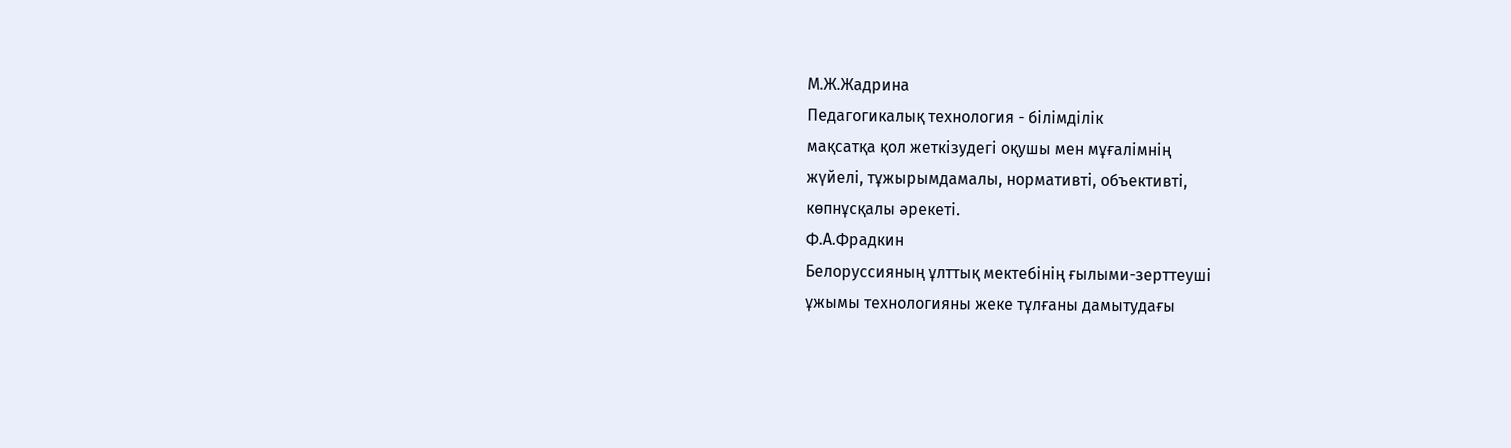М.Ж.Жадрина
Педагогикалық технология - білімділік
мақсатқа қол жеткізудегі оқушы мен мұғалімнің
жүйелі, тұжырымдамалы, нормативті, объективті,
көпнұсқалы әрекеті.
Ф.А.Фрадкин
Белоруссияның ұлттық мектебінің ғылыми-зерттеуші
ұжымы технологияны жеке тұлғаны дамытудағы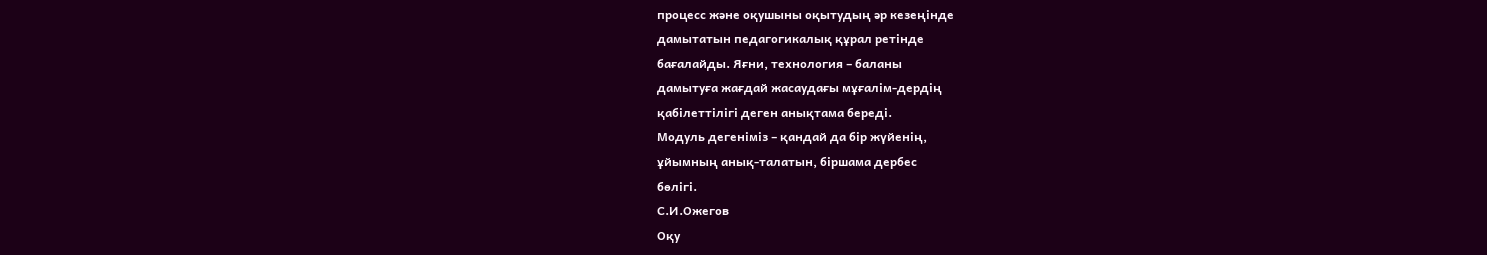процесс және оқушыны оқытудың әр кезеңінде
дамытатын педагогикалық құрал ретінде
бағалайды. Яғни, технология – баланы
дамытуға жағдай жасаудағы мұғалім-дердің
қабілеттілігі деген анықтама береді.
Модуль дегеніміз – қандай да бір жүйенің,
ұйымның анық-талатын, біршама дербес
бөлігі.
С.И.Ожегов
Оқу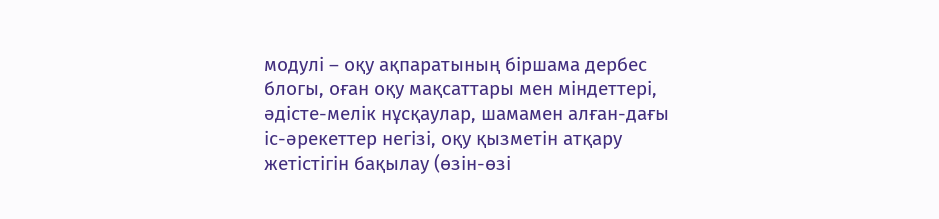модулi – оқу ақпаратының бiршама дербес
блогы, оған оқу мақсаттары мен мiндеттерi,
әдiсте-мелiк нұсқаулар, шамамен алған-дағы
iс-әрекеттер негiзi, оқу қызметiн атқару
жетiстiгiн бақылау (өзiн-өзi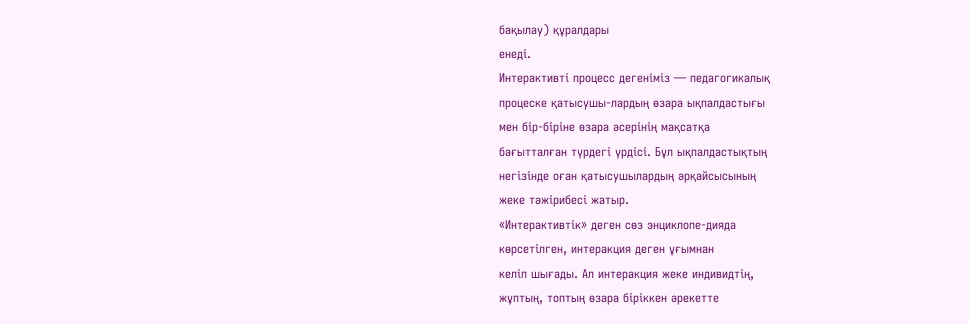бақылау) құралдары
енедi.
Интерактивті процесс дегеніміз — педагогикалық
процеске қатысушы-лардың өзара ықпалдастығы
мен бір-біріне өзара әсерінің мақсатқа
бағытталған түрдегі үрдісі. Бұл ықпалдастықтың
негізінде оған қатысушылардың әрқайсысының
жеке тәжірибесі жатыр.
«Интерактивтік» деген сөз энциклопе-дияда
көрсетілген, интеракция деген ұғымнан
келіп шығады. Ал интеракция жеке индивидтің,
жұптың, топтың өзара біріккен әрекетте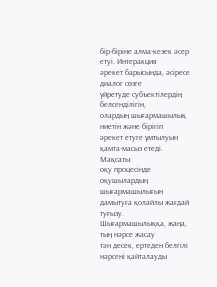бір-біріне алма-кезек әсер етуі. Интеракция
әрекет барысында, әсіресе диалог сөзге
үйретуде субъектілердің белсенділігін,
олардың шығармашылық ниетін және бірігіп
әрекет етуге ұмтылуын қамта-масыз етеді.
Мақсаты:
оқу процесінде оқушылардың шығармашылығын
дамытуға қолайлы жағдай туғызу.
Шығармашылыққа, жаңа, тың нәрсе жасау
тән десек, ертеден белгілі нәрсені қайталауды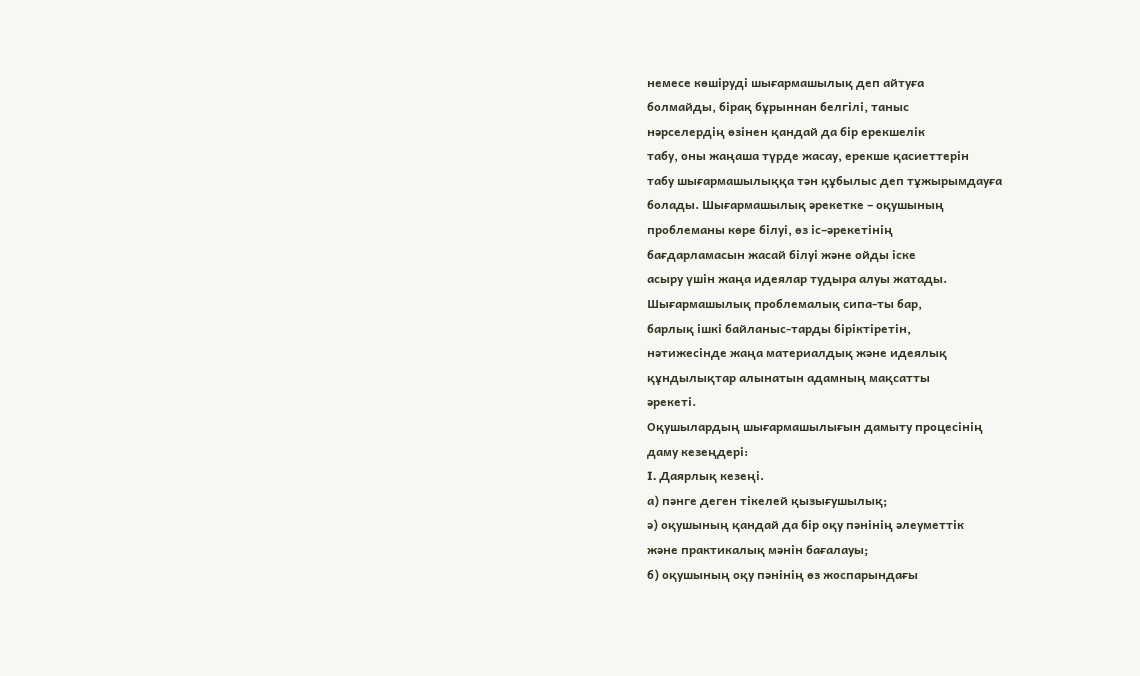немесе көшіруді шығармашылық деп айтуға
болмайды, бірақ бұрыннан белгілі, таныс
нәрселердің өзінен қандай да бір ерекшелік
табу, оны жаңаша түрде жасау, ерекше қасиеттерін
табу шығармашылыққа тән құбылыс деп тұжырымдауға
болады. Шығармашылық әрекетке – оқушының
проблеманы көре білуі, өз іс–әрекетінің
бағдарламасын жасай білуі және ойды іске
асыру үшін жаңа идеялар тудыра алуы жатады.
Шығармашылық проблемалық сипа-ты бар,
барлық ішкі байланыс-тарды біріктіретін,
нәтижесінде жаңа материалдық және идеялық
құндылықтар алынатын адамның мақсатты
әрекеті.
Оқушылардың шығармашылығын дамыту процесінің
даму кезеңдері:
I. Даярлық кезеңi.
а) пәнге деген тiкелей қызығушылық;
ә) оқушының қандай да бiр оқу пәнiнiң әлеуметтiк
және практикалық мәнiн бағалауы;
б) оқушының оқу пәнiнiң өз жоспарындағы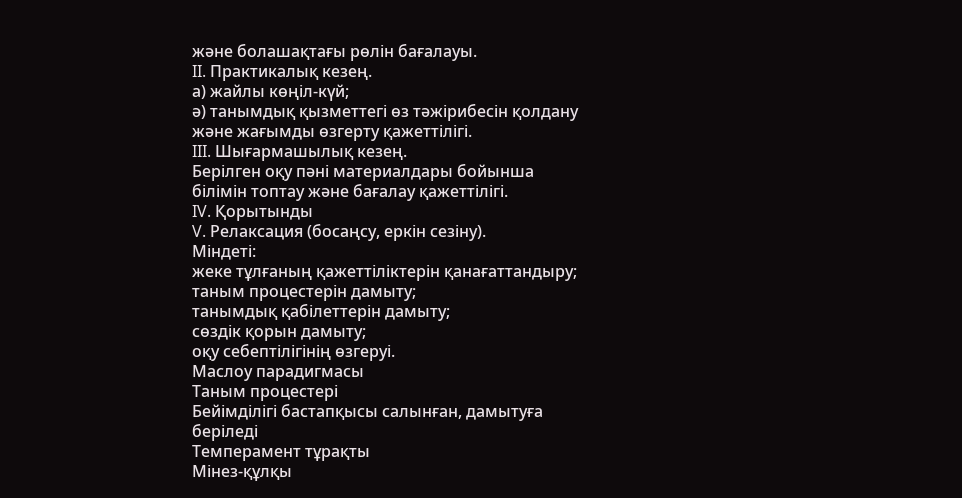және болашақтағы рөлiн бағалауы.
II. Практикалық кезең.
а) жайлы көңiл-күй;
ә) танымдық қызметтегi өз тәжiрибесiн қолдану
және жағымды өзгерту қажеттiлiгi.
III. Шығармашылық кезең.
Берiлген оқу пәнi материалдары бойынша
бiлiмiн топтау және бағалау қажеттiлiгi.
IV. Қорытынды
V. Релаксация (босаңсу, еркiн сезiну).
Міндеті:
жеке тұлғаның қажеттіліктерін қанағаттандыру;
таным процестерін дамыту;
танымдық қабілеттерін дамыту;
сөздік қорын дамыту;
оқу себептілігінің өзгеруі.
Маслоу парадигмасы
Таным процестері
Бейімділігі бастапқысы салынған, дамытуға
беріледі
Темперамент тұрақты
Мінез-құлқы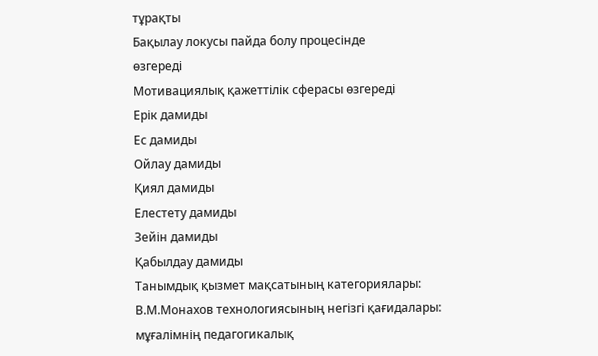тұрақты
Бақылау локусы пайда болу процесінде
өзгереді
Мотивациялық қажеттілік сферасы өзгереді
Ерік дамиды
Ес дамиды
Ойлау дамиды
Қиял дамиды
Елестету дамиды
Зейін дамиды
Қабылдау дамиды
Танымдық қызмет мақсатының категориялары:
В.М.Монахов технологиясының негізгі қағидалары:
мұғалімнің педагогикалық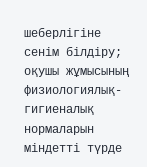шеберлігіне
сенім білдіру;
оқушы жұмысының физиологиялық-гигиеналық
нормаларын міндетті түрде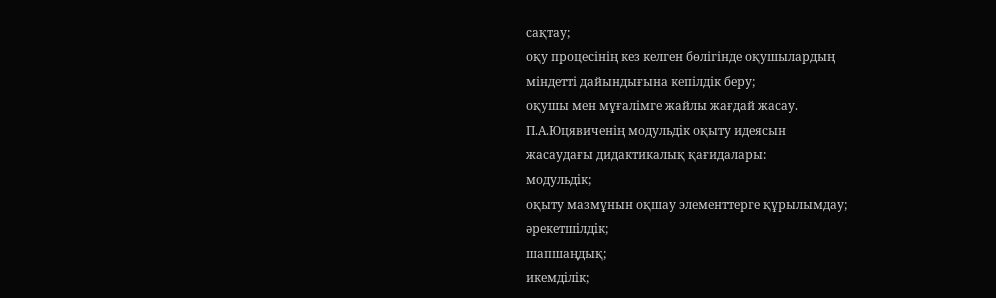сақтау;
оқу процесінің кез келген бөлігінде оқушылардың
міндетті дайындығына кепілдік беру;
оқушы мен мұғалімге жайлы жағдай жасау.
П.А.Юцявиченің модульдiк оқыту идеясын
жасаудағы дидактикалық қағидалары:
модульдiк;
оқыту мазмұнын оқшау элементтерге құрылымдау;
әрекетшiлдiк;
шапшаңдық;
икемдiлiк;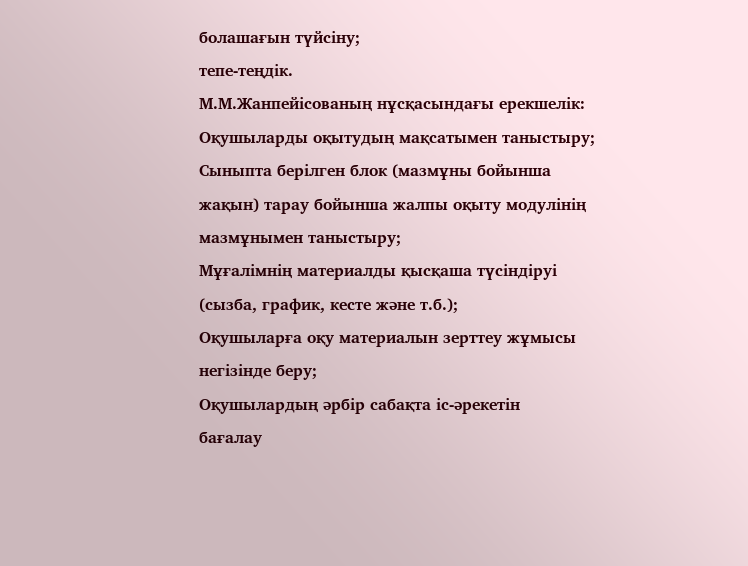болашағын түйсiну;
тепе-теңдiк.
М.М.Жанпейісованың нұсқасындағы ерекшелік:
Оқушыларды оқытудың мақсатымен таныстыру;
Сыныпта берілген блок (мазмұны бойынша
жақын) тарау бойынша жалпы оқыту модулінің
мазмұнымен таныстыру;
Мұғалімнің материалды қысқаша түсіндіруі
(сызба, график, кесте және т.б.);
Оқушыларға оқу материалын зерттеу жұмысы
негізінде беру;
Оқушылардың әрбір сабақта іс-әрекетін
бағалау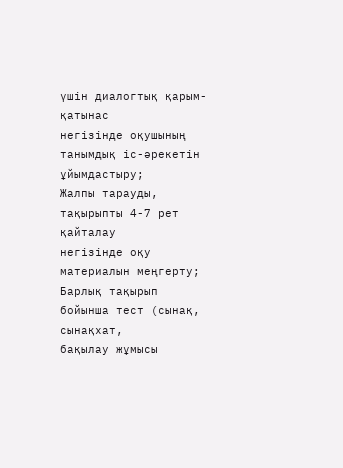үшін диалогтық қарым-қатынас
негізінде оқушының танымдық іс-әрекетін
ұйымдастыру;
Жалпы тарауды, тақырыпты 4-7 рет қайталау
негізінде оқу материалын меңгерту;
Барлық тақырып бойынша тест (сынақ, сынақхат,
бақылау жұмысы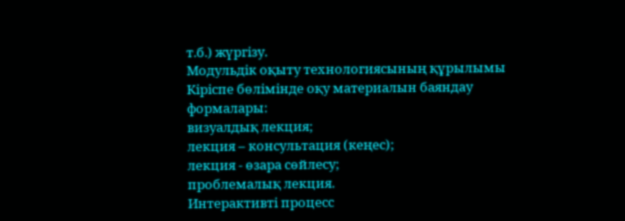т.б.) жүргізу.
Модульдік оқыту технологиясының құрылымы
Кіріспе бөлімінде оқу материалын баяндау
формалары:
визуалдық лекция;
лекция – консультация (кеңес);
лекция - өзара сөйлесу;
проблемалық лекция.
Интерактивті процесс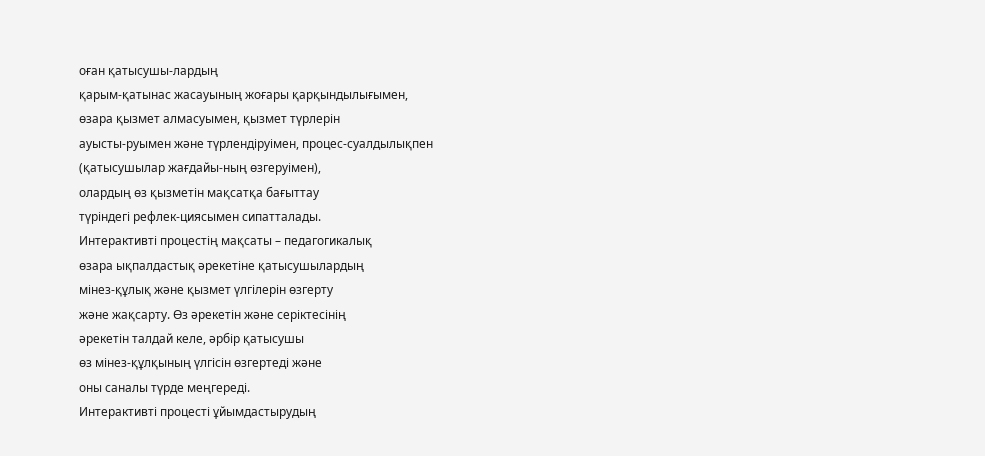оған қатысушы-лардың
қарым-қатынас жасауының жоғары қарқындылығымен,
өзара қызмет алмасуымен, қызмет түрлерін
ауысты-руымен және түрлендіруімен, процес-суалдылықпен
(қатысушылар жағдайы-ның өзгеруімен),
олардың өз қызметін мақсатқа бағыттау
түріндегі рефлек-циясымен сипатталады.
Интерактивті процестің мақсаты – педагогикалық
өзара ықпалдастық әрекетіне қатысушылардың
мінез-құлық және қызмет үлгілерін өзгерту
және жақсарту. Өз әрекетін және серіктесінің
әрекетін талдай келе, әрбір қатысушы
өз мінез-құлқының үлгісін өзгертеді және
оны саналы түрде меңгереді.
Интерактивті процесті ұйымдастырудың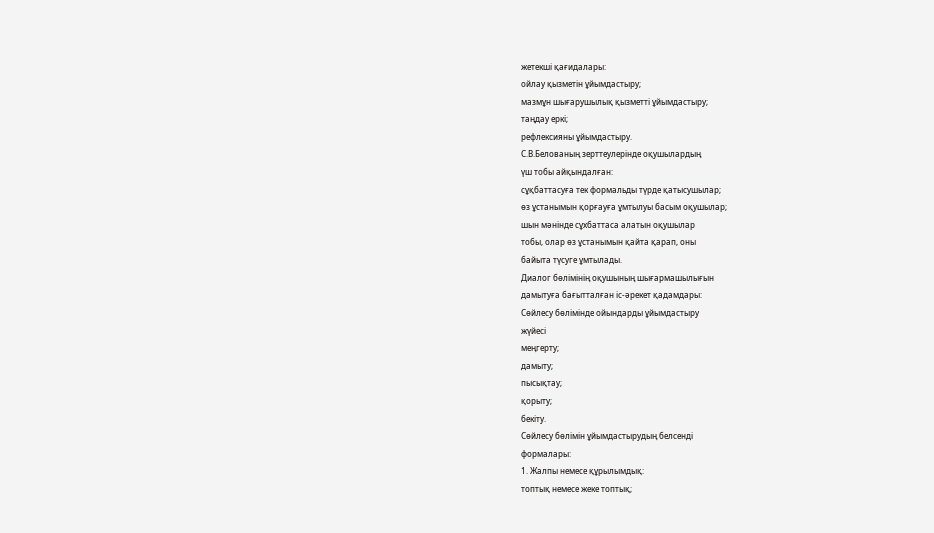жетекші қағидалары:
ойлау қызметін ұйымдастыру;
мазмұн шығарушылық қызметті ұйымдастыру;
таңдау еркі;
рефлексияны ұйымдастыру.
С.В.Белованың зерттеулерінде оқушылардың
үш тобы айқындалған:
сұқбаттасуға тек формальды түрде қатысушылар;
өз ұстанымын қорғауға ұмтылуы басым оқушылар;
шын мәнінде сұхбаттаса алатын оқушылар
тобы, олар өз ұстанымын қайта қарап, оны
байыта түсуге ұмтылады.
Диалог бөлімінiң оқушының шығармашылығын
дамытуға бағытталған iс-әрекет қадамдары:
Сөйлесу бөлімінде ойындарды ұйымдастыру
жүйесі
меңгерту;
дамыту;
пысықтау;
қорыту;
бекіту.
Сөйлесу бөлімін ұйымдастырудың белсенді
формалары:
1. Жалпы немесе құрылымдық:
топтық немесе жеке топтық;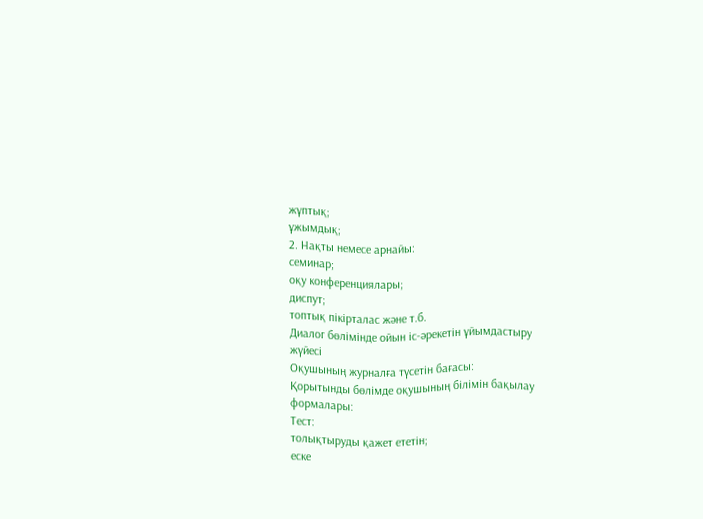жұптық;
ұжымдық;
2. Нақты немесе арнайы:
семинар;
оқу конференциялары;
диспут;
топтық пікірталас және т.б.
Диалог бөлімінде ойын іс-әрекетін ұйымдастыру
жүйесі
Оқушының журналға түсетін бағасы:
Қорытынды бөлімде оқушының білімін бақылау
формалары:
Тест:
толықтыруды қажет ететін;
еске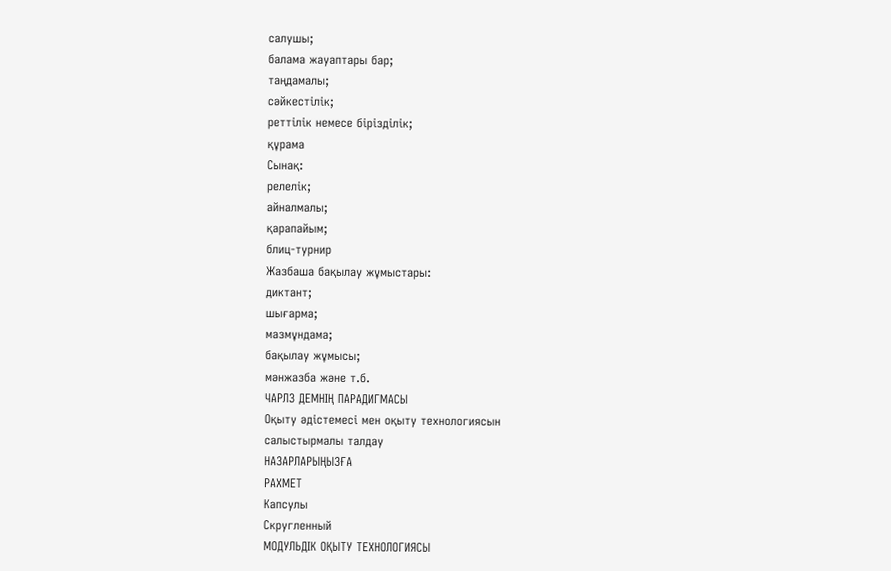салушы;
балама жауаптары бар;
таңдамалы;
сәйкестілік;
реттілік немесе бірізділік;
құрама
Сынақ:
релелік;
айналмалы;
қарапайым;
блиц-турнир
Жазбаша бақылау жұмыстары:
диктант;
шығарма;
мазмұндама;
бақылау жұмысы;
мәнжазба және т.б.
ЧАРЛЗ ДЕМНІҢ ПАРАДИГМАСЫ
Оқыту әдiстемесi мен оқыту технологиясын
салыстырмалы талдау
НАЗАРЛАРЫҢЫЗҒА
РАХМЕТ
Капсулы
Скругленный
МОДУЛЬДІК ОҚЫТУ ТЕХНОЛОГИЯСЫ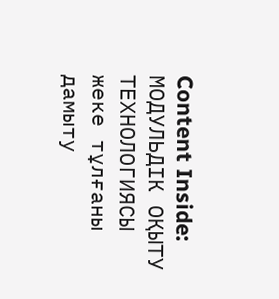Content Inside:
МОДУЛЬДІК ОҚЫТУ ТЕХНОЛОГИЯСЫ
жеке тұлғаны дамыту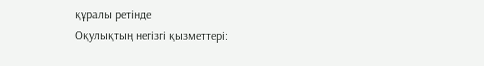құралы ретінде
Оқулықтың негізгі қызметтері: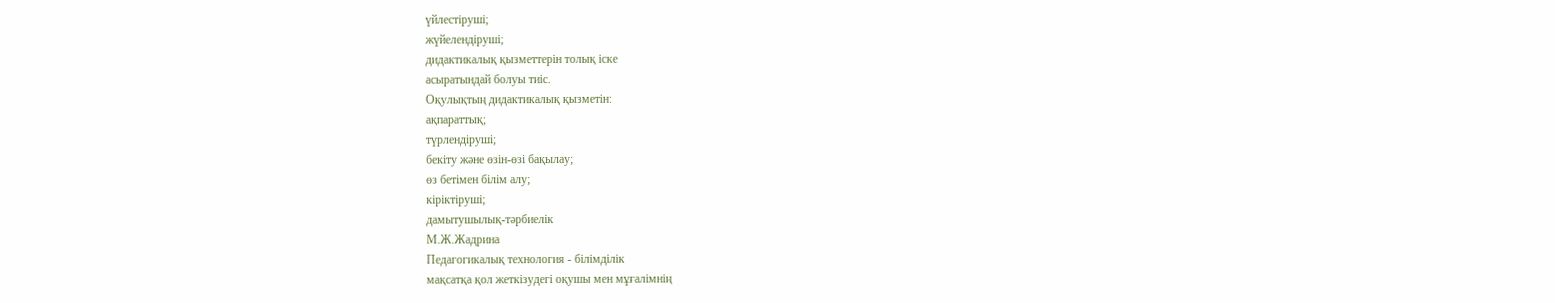үйлестіруші;
жүйелендіруші;
дидактикалық қызметтерін толық іске
асыратындай болуы тиіс.
Оқулықтың дидактикалық қызметін:
ақпараттық;
түрлендіруші;
бекіту және өзін-өзі бақылау;
өз бетімен білім алу;
кіріктіруші;
дамытушылық-тәрбиелік
М.Ж.Жадрина
Педагогикалық технология - білімділік
мақсатқа қол жеткізудегі оқушы мен мұғалімнің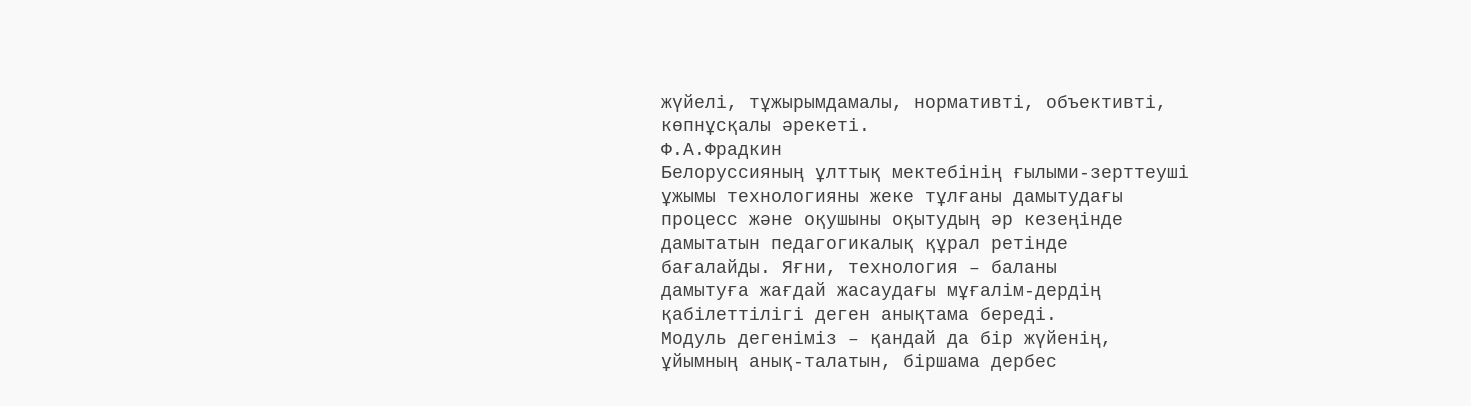жүйелі, тұжырымдамалы, нормативті, объективті,
көпнұсқалы әрекеті.
Ф.А.Фрадкин
Белоруссияның ұлттық мектебінің ғылыми-зерттеуші
ұжымы технологияны жеке тұлғаны дамытудағы
процесс және оқушыны оқытудың әр кезеңінде
дамытатын педагогикалық құрал ретінде
бағалайды. Яғни, технология – баланы
дамытуға жағдай жасаудағы мұғалім-дердің
қабілеттілігі деген анықтама береді.
Модуль дегеніміз – қандай да бір жүйенің,
ұйымның анық-талатын, біршама дербес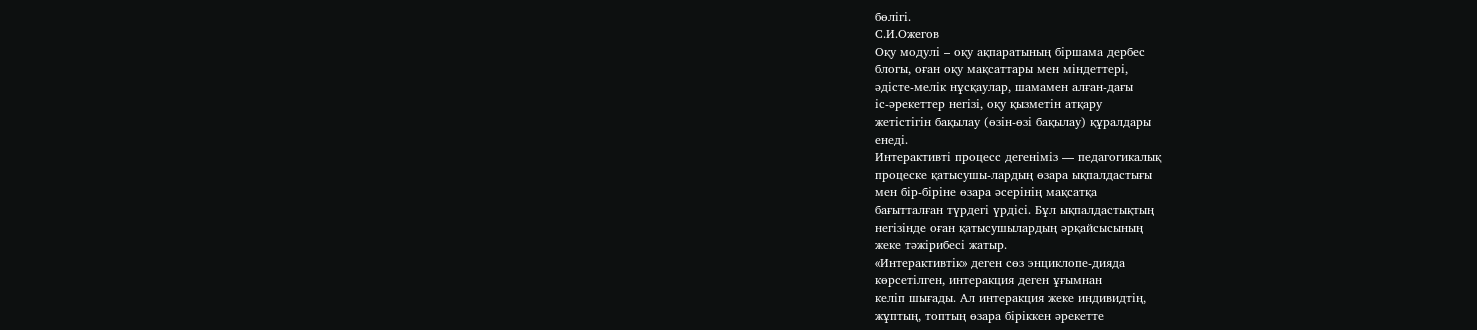бөлігі.
С.И.Ожегов
Оқу модулi – оқу ақпаратының бiршама дербес
блогы, оған оқу мақсаттары мен мiндеттерi,
әдiсте-мелiк нұсқаулар, шамамен алған-дағы
iс-әрекеттер негiзi, оқу қызметiн атқару
жетiстiгiн бақылау (өзiн-өзi бақылау) құралдары
енедi.
Интерактивті процесс дегеніміз — педагогикалық
процеске қатысушы-лардың өзара ықпалдастығы
мен бір-біріне өзара әсерінің мақсатқа
бағытталған түрдегі үрдісі. Бұл ықпалдастықтың
негізінде оған қатысушылардың әрқайсысының
жеке тәжірибесі жатыр.
«Интерактивтік» деген сөз энциклопе-дияда
көрсетілген, интеракция деген ұғымнан
келіп шығады. Ал интеракция жеке индивидтің,
жұптың, топтың өзара біріккен әрекетте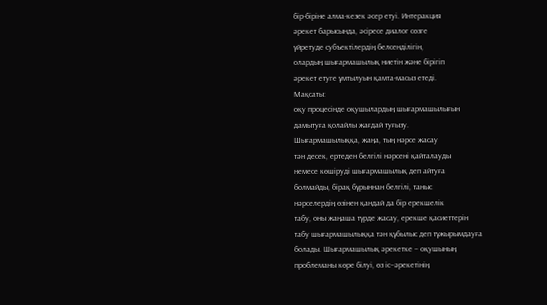бір-біріне алма-кезек әсер етуі. Интеракция
әрекет барысында, әсіресе диалог сөзге
үйретуде субъектілердің белсенділігін,
олардың шығармашылық ниетін және бірігіп
әрекет етуге ұмтылуын қамта-масыз етеді.
Мақсаты:
оқу процесінде оқушылардың шығармашылығын
дамытуға қолайлы жағдай туғызу.
Шығармашылыққа, жаңа, тың нәрсе жасау
тән десек, ертеден белгілі нәрсені қайталауды
немесе көшіруді шығармашылық деп айтуға
болмайды, бірақ бұрыннан белгілі, таныс
нәрселердің өзінен қандай да бір ерекшелік
табу, оны жаңаша түрде жасау, ерекше қасиеттерін
табу шығармашылыққа тән құбылыс деп тұжырымдауға
болады. Шығармашылық әрекетке – оқушының
проблеманы көре білуі, өз іс–әрекетінің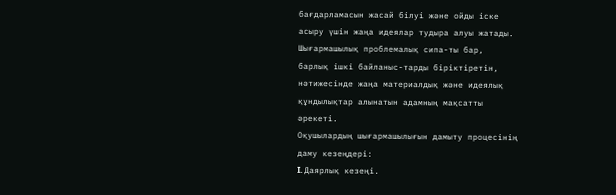бағдарламасын жасай білуі және ойды іске
асыру үшін жаңа идеялар тудыра алуы жатады.
Шығармашылық проблемалық сипа-ты бар,
барлық ішкі байланыс-тарды біріктіретін,
нәтижесінде жаңа материалдық және идеялық
құндылықтар алынатын адамның мақсатты
әрекеті.
Оқушылардың шығармашылығын дамыту процесінің
даму кезеңдері:
I. Даярлық кезеңi.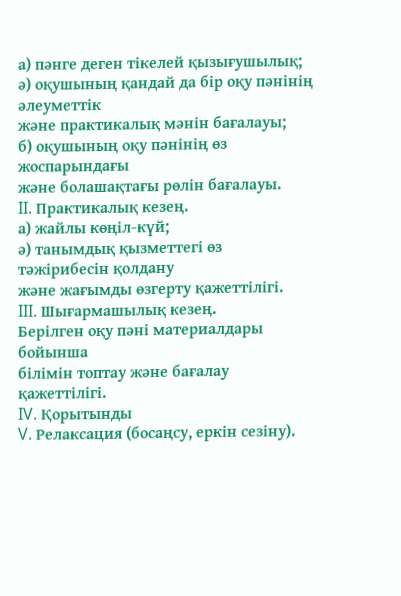а) пәнге деген тiкелей қызығушылық;
ә) оқушының қандай да бiр оқу пәнiнiң әлеуметтiк
және практикалық мәнiн бағалауы;
б) оқушының оқу пәнiнiң өз жоспарындағы
және болашақтағы рөлiн бағалауы.
II. Практикалық кезең.
а) жайлы көңiл-күй;
ә) танымдық қызметтегi өз тәжiрибесiн қолдану
және жағымды өзгерту қажеттiлiгi.
III. Шығармашылық кезең.
Берiлген оқу пәнi материалдары бойынша
бiлiмiн топтау және бағалау қажеттiлiгi.
IV. Қорытынды
V. Релаксация (босаңсу, еркiн сезiну).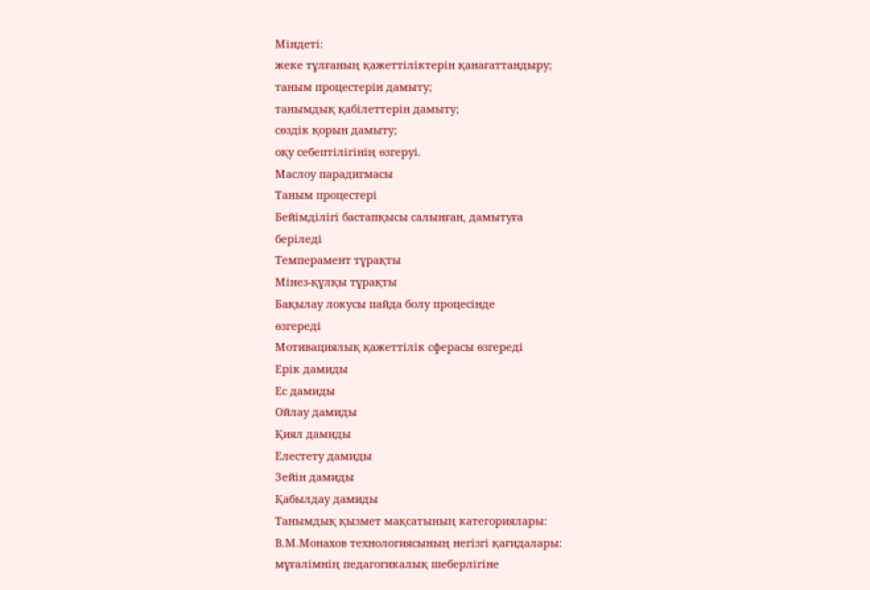Міндеті:
жеке тұлғаның қажеттіліктерін қанағаттандыру;
таным процестерін дамыту;
танымдық қабілеттерін дамыту;
сөздік қорын дамыту;
оқу себептілігінің өзгеруі.
Маслоу парадигмасы
Таным процестері
Бейімділігі бастапқысы салынған, дамытуға
беріледі
Темперамент тұрақты
Мінез-құлқы тұрақты
Бақылау локусы пайда болу процесінде
өзгереді
Мотивациялық қажеттілік сферасы өзгереді
Ерік дамиды
Ес дамиды
Ойлау дамиды
Қиял дамиды
Елестету дамиды
Зейін дамиды
Қабылдау дамиды
Танымдық қызмет мақсатының категориялары:
В.М.Монахов технологиясының негізгі қағидалары:
мұғалімнің педагогикалық шеберлігіне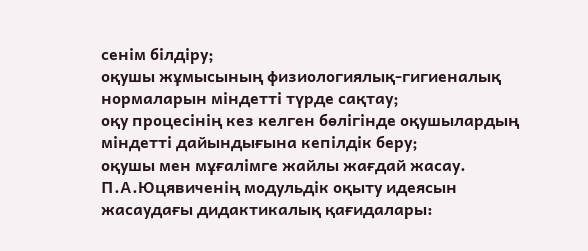сенім білдіру;
оқушы жұмысының физиологиялық-гигиеналық
нормаларын міндетті түрде сақтау;
оқу процесінің кез келген бөлігінде оқушылардың
міндетті дайындығына кепілдік беру;
оқушы мен мұғалімге жайлы жағдай жасау.
П.А.Юцявиченің модульдiк оқыту идеясын
жасаудағы дидактикалық қағидалары: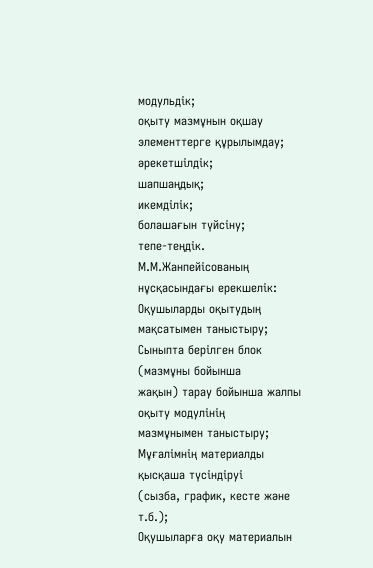модульдiк;
оқыту мазмұнын оқшау элементтерге құрылымдау;
әрекетшiлдiк;
шапшаңдық;
икемдiлiк;
болашағын түйсiну;
тепе-теңдiк.
М.М.Жанпейісованың нұсқасындағы ерекшелік:
Оқушыларды оқытудың мақсатымен таныстыру;
Сыныпта берілген блок (мазмұны бойынша
жақын) тарау бойынша жалпы оқыту модулінің
мазмұнымен таныстыру;
Мұғалімнің материалды қысқаша түсіндіруі
(сызба, график, кесте және т.б.);
Оқушыларға оқу материалын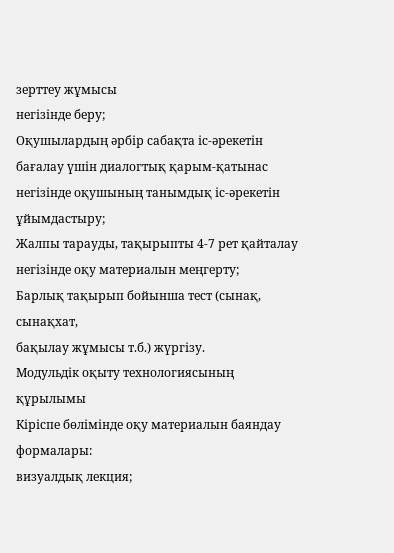зерттеу жұмысы
негізінде беру;
Оқушылардың әрбір сабақта іс-әрекетін
бағалау үшін диалогтық қарым-қатынас
негізінде оқушының танымдық іс-әрекетін
ұйымдастыру;
Жалпы тарауды, тақырыпты 4-7 рет қайталау
негізінде оқу материалын меңгерту;
Барлық тақырып бойынша тест (сынақ, сынақхат,
бақылау жұмысы т.б.) жүргізу.
Модульдік оқыту технологиясының құрылымы
Кіріспе бөлімінде оқу материалын баяндау
формалары:
визуалдық лекция;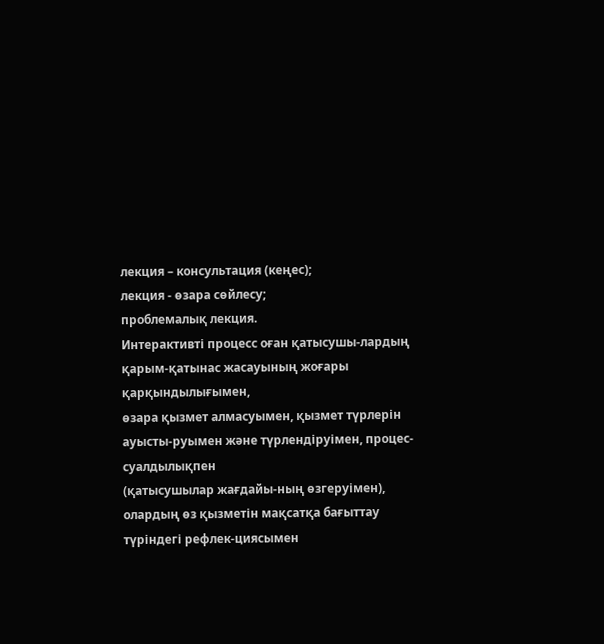лекция – консультация (кеңес);
лекция - өзара сөйлесу;
проблемалық лекция.
Интерактивті процесс оған қатысушы-лардың
қарым-қатынас жасауының жоғары қарқындылығымен,
өзара қызмет алмасуымен, қызмет түрлерін
ауысты-руымен және түрлендіруімен, процес-суалдылықпен
(қатысушылар жағдайы-ның өзгеруімен),
олардың өз қызметін мақсатқа бағыттау
түріндегі рефлек-циясымен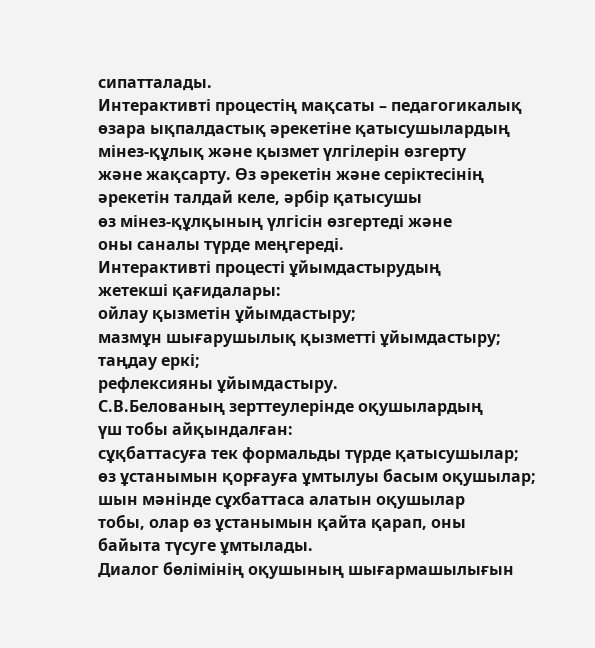сипатталады.
Интерактивті процестің мақсаты – педагогикалық
өзара ықпалдастық әрекетіне қатысушылардың
мінез-құлық және қызмет үлгілерін өзгерту
және жақсарту. Өз әрекетін және серіктесінің
әрекетін талдай келе, әрбір қатысушы
өз мінез-құлқының үлгісін өзгертеді және
оны саналы түрде меңгереді.
Интерактивті процесті ұйымдастырудың
жетекші қағидалары:
ойлау қызметін ұйымдастыру;
мазмұн шығарушылық қызметті ұйымдастыру;
таңдау еркі;
рефлексияны ұйымдастыру.
С.В.Белованың зерттеулерінде оқушылардың
үш тобы айқындалған:
сұқбаттасуға тек формальды түрде қатысушылар;
өз ұстанымын қорғауға ұмтылуы басым оқушылар;
шын мәнінде сұхбаттаса алатын оқушылар
тобы, олар өз ұстанымын қайта қарап, оны
байыта түсуге ұмтылады.
Диалог бөлімінiң оқушының шығармашылығын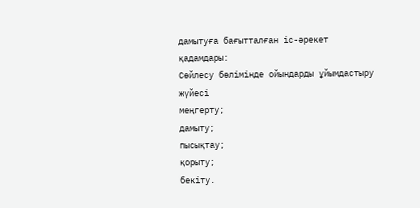дамытуға бағытталған iс-әрекет қадамдары:
Сөйлесу бөлімінде ойындарды ұйымдастыру
жүйесі
меңгерту;
дамыту;
пысықтау;
қорыту;
бекіту.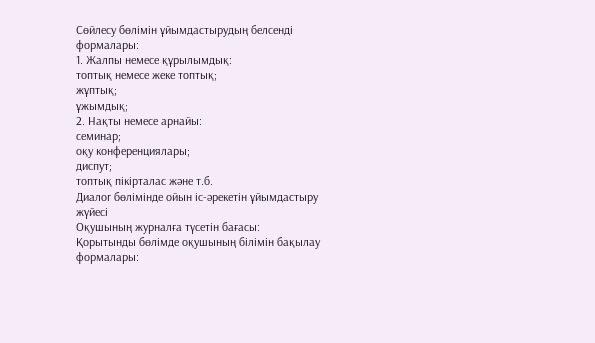Сөйлесу бөлімін ұйымдастырудың белсенді
формалары:
1. Жалпы немесе құрылымдық:
топтық немесе жеке топтық;
жұптық;
ұжымдық;
2. Нақты немесе арнайы:
семинар;
оқу конференциялары;
диспут;
топтық пікірталас және т.б.
Диалог бөлімінде ойын іс-әрекетін ұйымдастыру
жүйесі
Оқушының журналға түсетін бағасы:
Қорытынды бөлімде оқушының білімін бақылау
формалары: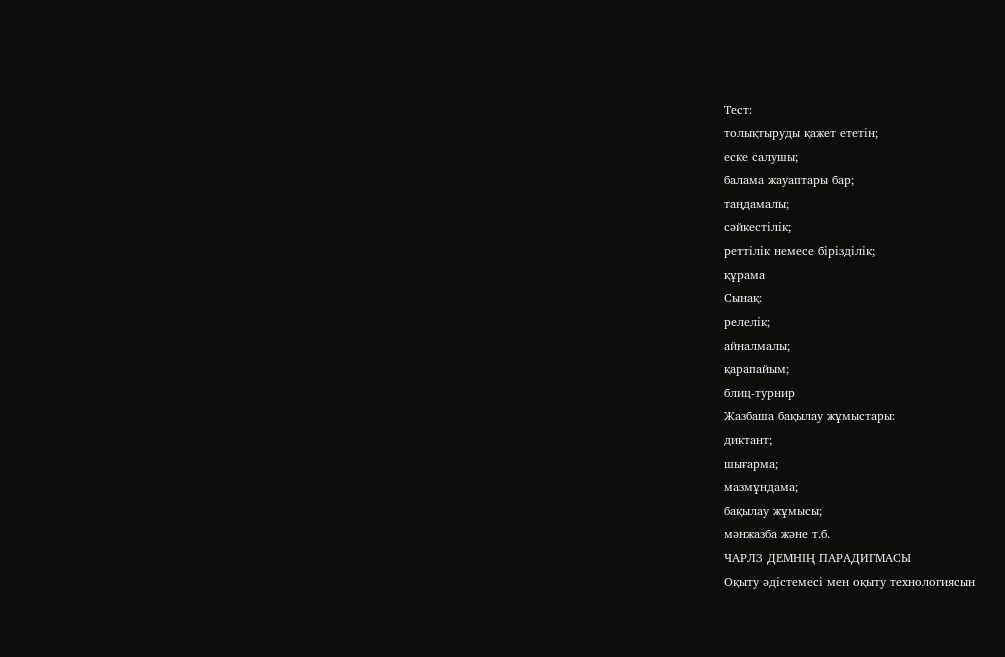Тест:
толықтыруды қажет ететін;
еске салушы;
балама жауаптары бар;
таңдамалы;
сәйкестілік;
реттілік немесе бірізділік;
құрама
Сынақ:
релелік;
айналмалы;
қарапайым;
блиц-турнир
Жазбаша бақылау жұмыстары:
диктант;
шығарма;
мазмұндама;
бақылау жұмысы;
мәнжазба және т.б.
ЧАРЛЗ ДЕМНІҢ ПАРАДИГМАСЫ
Оқыту әдiстемесi мен оқыту технологиясын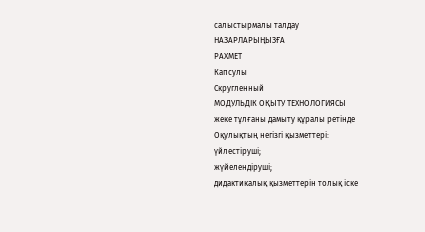салыстырмалы талдау
НАЗАРЛАРЫҢЫЗҒА
РАХМЕТ
Капсулы
Скругленный
МОДУЛЬДІК ОҚЫТУ ТЕХНОЛОГИЯСЫ
жеке тұлғаны дамыту құралы ретінде
Оқулықтың негізгі қызметтері:
үйлестіруші;
жүйелендіруші;
дидактикалық қызметтерін толық іске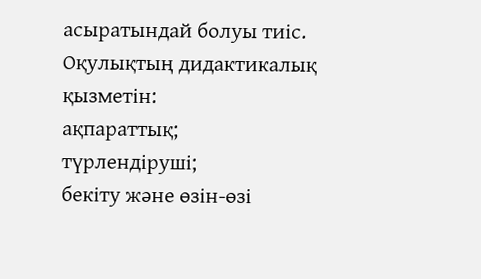асыратындай болуы тиіс.
Оқулықтың дидактикалық қызметін:
ақпараттық;
түрлендіруші;
бекіту және өзін-өзі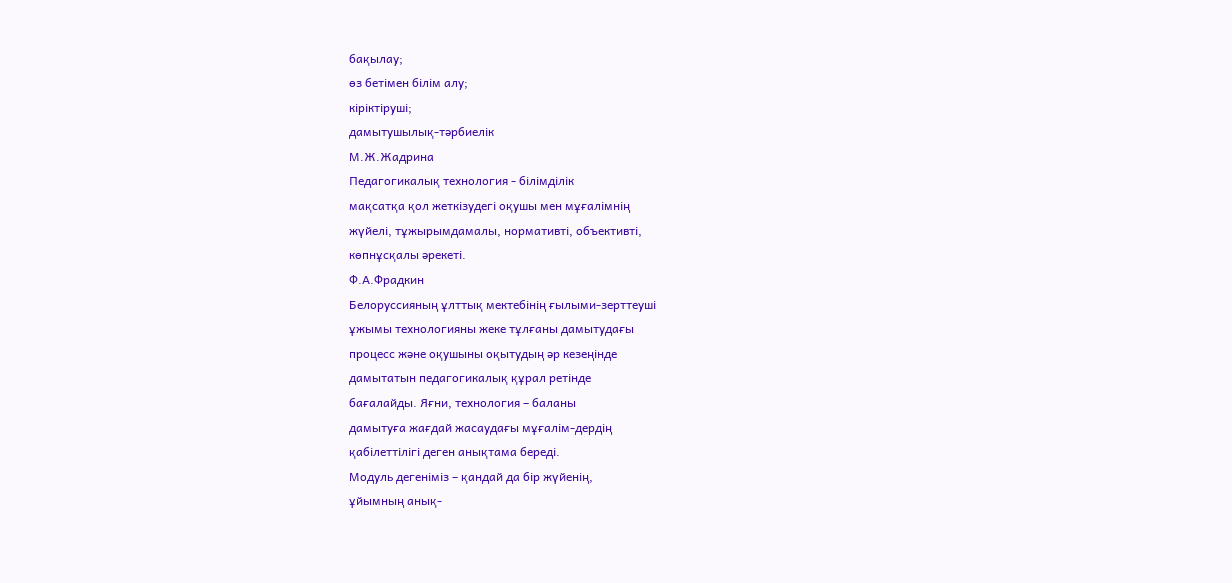бақылау;
өз бетімен білім алу;
кіріктіруші;
дамытушылық-тәрбиелік
М.Ж.Жадрина
Педагогикалық технология - білімділік
мақсатқа қол жеткізудегі оқушы мен мұғалімнің
жүйелі, тұжырымдамалы, нормативті, объективті,
көпнұсқалы әрекеті.
Ф.А.Фрадкин
Белоруссияның ұлттық мектебінің ғылыми-зерттеуші
ұжымы технологияны жеке тұлғаны дамытудағы
процесс және оқушыны оқытудың әр кезеңінде
дамытатын педагогикалық құрал ретінде
бағалайды. Яғни, технология – баланы
дамытуға жағдай жасаудағы мұғалім-дердің
қабілеттілігі деген анықтама береді.
Модуль дегеніміз – қандай да бір жүйенің,
ұйымның анық-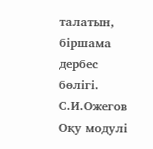талатын, біршама дербес
бөлігі.
С.И.Ожегов
Оқу модулi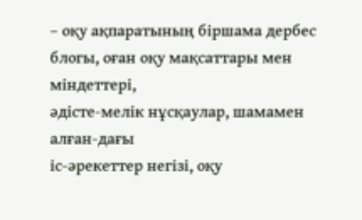– оқу ақпаратының бiршама дербес
блогы, оған оқу мақсаттары мен мiндеттерi,
әдiсте-мелiк нұсқаулар, шамамен алған-дағы
iс-әрекеттер негiзi, оқу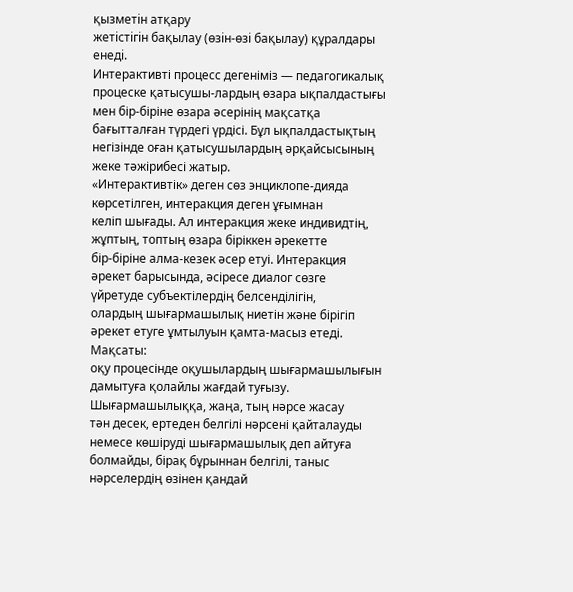қызметiн атқару
жетiстiгiн бақылау (өзiн-өзi бақылау) құралдары
енедi.
Интерактивті процесс дегеніміз — педагогикалық
процеске қатысушы-лардың өзара ықпалдастығы
мен бір-біріне өзара әсерінің мақсатқа
бағытталған түрдегі үрдісі. Бұл ықпалдастықтың
негізінде оған қатысушылардың әрқайсысының
жеке тәжірибесі жатыр.
«Интерактивтік» деген сөз энциклопе-дияда
көрсетілген, интеракция деген ұғымнан
келіп шығады. Ал интеракция жеке индивидтің,
жұптың, топтың өзара біріккен әрекетте
бір-біріне алма-кезек әсер етуі. Интеракция
әрекет барысында, әсіресе диалог сөзге
үйретуде субъектілердің белсенділігін,
олардың шығармашылық ниетін және бірігіп
әрекет етуге ұмтылуын қамта-масыз етеді.
Мақсаты:
оқу процесінде оқушылардың шығармашылығын
дамытуға қолайлы жағдай туғызу.
Шығармашылыққа, жаңа, тың нәрсе жасау
тән десек, ертеден белгілі нәрсені қайталауды
немесе көшіруді шығармашылық деп айтуға
болмайды, бірақ бұрыннан белгілі, таныс
нәрселердің өзінен қандай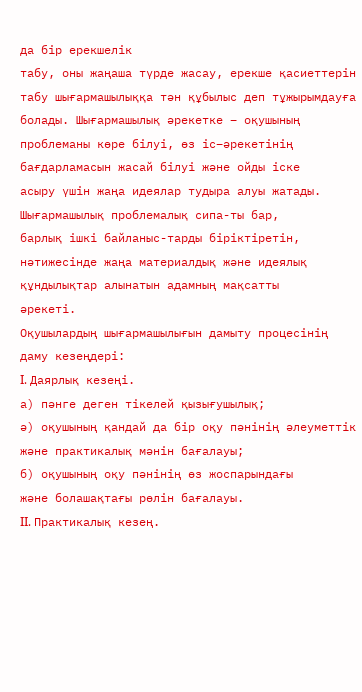да бір ерекшелік
табу, оны жаңаша түрде жасау, ерекше қасиеттерін
табу шығармашылыққа тән құбылыс деп тұжырымдауға
болады. Шығармашылық әрекетке – оқушының
проблеманы көре білуі, өз іс–әрекетінің
бағдарламасын жасай білуі және ойды іске
асыру үшін жаңа идеялар тудыра алуы жатады.
Шығармашылық проблемалық сипа-ты бар,
барлық ішкі байланыс-тарды біріктіретін,
нәтижесінде жаңа материалдық және идеялық
құндылықтар алынатын адамның мақсатты
әрекеті.
Оқушылардың шығармашылығын дамыту процесінің
даму кезеңдері:
I. Даярлық кезеңi.
а) пәнге деген тiкелей қызығушылық;
ә) оқушының қандай да бiр оқу пәнiнiң әлеуметтiк
және практикалық мәнiн бағалауы;
б) оқушының оқу пәнiнiң өз жоспарындағы
және болашақтағы рөлiн бағалауы.
II. Практикалық кезең.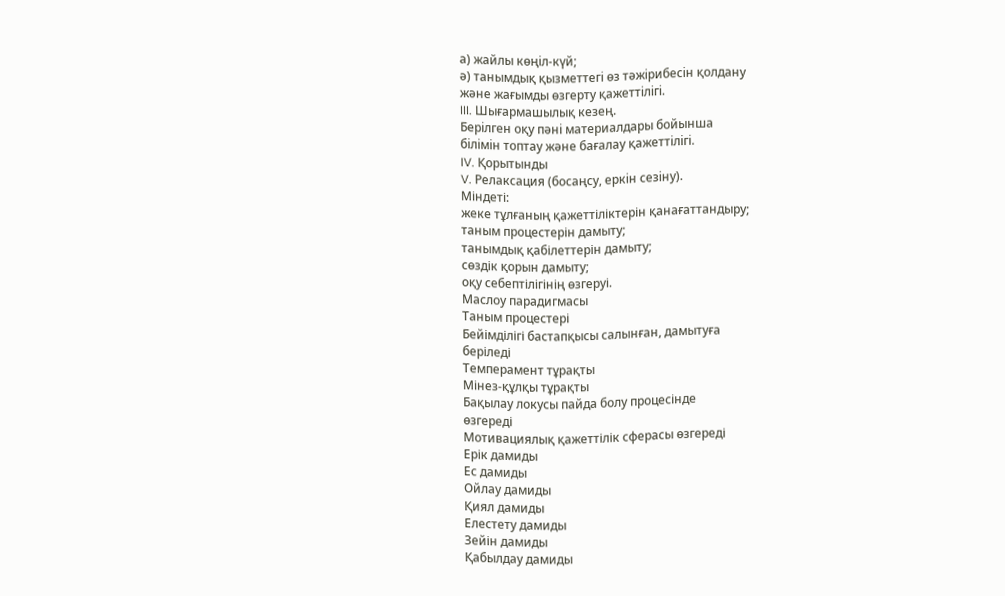а) жайлы көңiл-күй;
ә) танымдық қызметтегi өз тәжiрибесiн қолдану
және жағымды өзгерту қажеттiлiгi.
III. Шығармашылық кезең.
Берiлген оқу пәнi материалдары бойынша
бiлiмiн топтау және бағалау қажеттiлiгi.
IV. Қорытынды
V. Релаксация (босаңсу, еркiн сезiну).
Міндеті:
жеке тұлғаның қажеттіліктерін қанағаттандыру;
таным процестерін дамыту;
танымдық қабілеттерін дамыту;
сөздік қорын дамыту;
оқу себептілігінің өзгеруі.
Маслоу парадигмасы
Таным процестері
Бейімділігі бастапқысы салынған, дамытуға
беріледі
Темперамент тұрақты
Мінез-құлқы тұрақты
Бақылау локусы пайда болу процесінде
өзгереді
Мотивациялық қажеттілік сферасы өзгереді
Ерік дамиды
Ес дамиды
Ойлау дамиды
Қиял дамиды
Елестету дамиды
Зейін дамиды
Қабылдау дамиды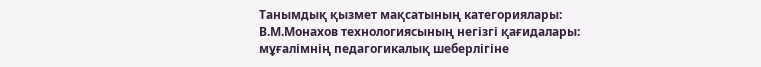Танымдық қызмет мақсатының категориялары:
В.М.Монахов технологиясының негізгі қағидалары:
мұғалімнің педагогикалық шеберлігіне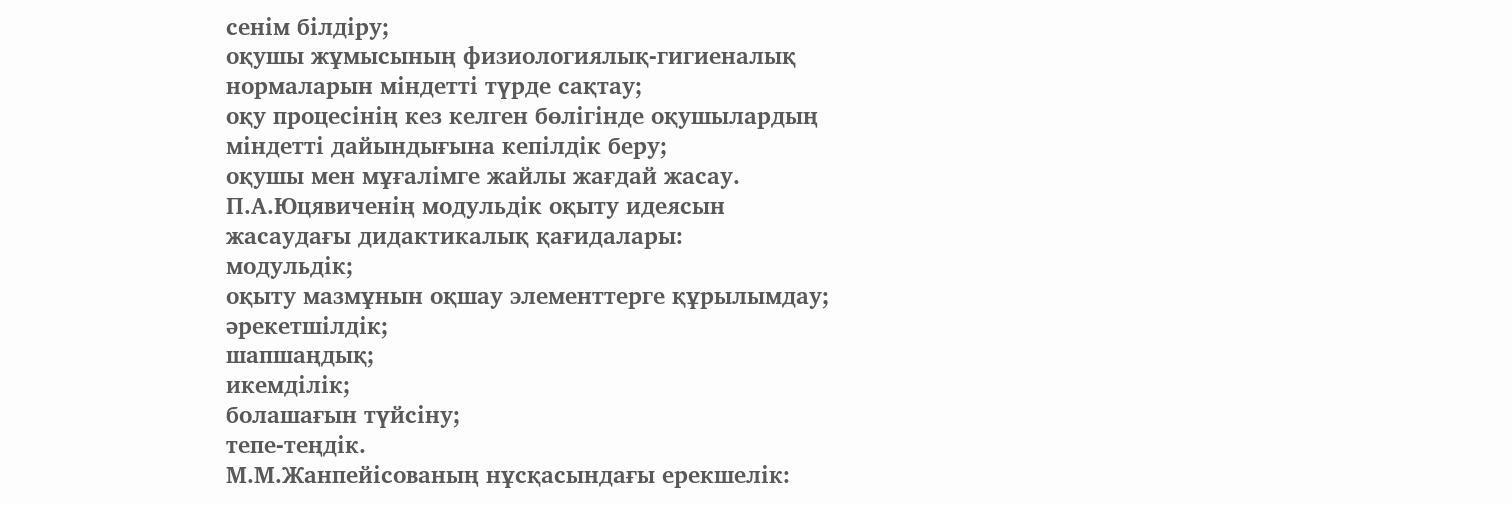сенім білдіру;
оқушы жұмысының физиологиялық-гигиеналық
нормаларын міндетті түрде сақтау;
оқу процесінің кез келген бөлігінде оқушылардың
міндетті дайындығына кепілдік беру;
оқушы мен мұғалімге жайлы жағдай жасау.
П.А.Юцявиченің модульдiк оқыту идеясын
жасаудағы дидактикалық қағидалары:
модульдiк;
оқыту мазмұнын оқшау элементтерге құрылымдау;
әрекетшiлдiк;
шапшаңдық;
икемдiлiк;
болашағын түйсiну;
тепе-теңдiк.
М.М.Жанпейісованың нұсқасындағы ерекшелік: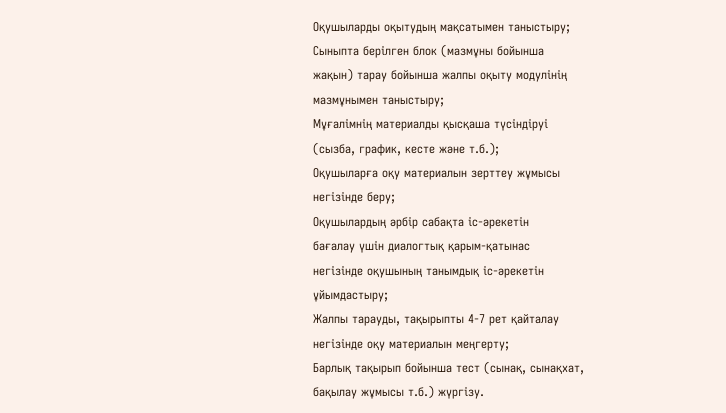Оқушыларды оқытудың мақсатымен таныстыру;
Сыныпта берілген блок (мазмұны бойынша
жақын) тарау бойынша жалпы оқыту модулінің
мазмұнымен таныстыру;
Мұғалімнің материалды қысқаша түсіндіруі
(сызба, график, кесте және т.б.);
Оқушыларға оқу материалын зерттеу жұмысы
негізінде беру;
Оқушылардың әрбір сабақта іс-әрекетін
бағалау үшін диалогтық қарым-қатынас
негізінде оқушының танымдық іс-әрекетін
ұйымдастыру;
Жалпы тарауды, тақырыпты 4-7 рет қайталау
негізінде оқу материалын меңгерту;
Барлық тақырып бойынша тест (сынақ, сынақхат,
бақылау жұмысы т.б.) жүргізу.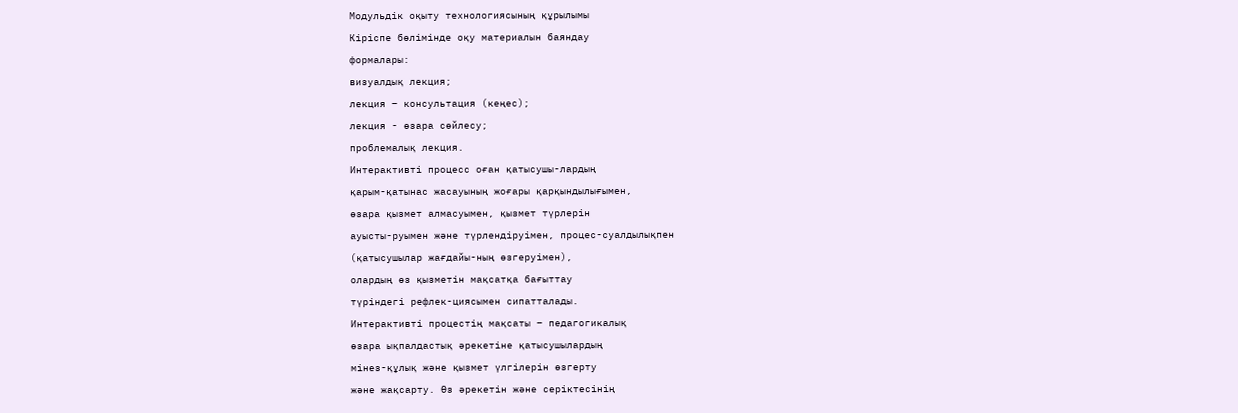Модульдік оқыту технологиясының құрылымы
Кіріспе бөлімінде оқу материалын баяндау
формалары:
визуалдық лекция;
лекция – консультация (кеңес);
лекция - өзара сөйлесу;
проблемалық лекция.
Интерактивті процесс оған қатысушы-лардың
қарым-қатынас жасауының жоғары қарқындылығымен,
өзара қызмет алмасуымен, қызмет түрлерін
ауысты-руымен және түрлендіруімен, процес-суалдылықпен
(қатысушылар жағдайы-ның өзгеруімен),
олардың өз қызметін мақсатқа бағыттау
түріндегі рефлек-циясымен сипатталады.
Интерактивті процестің мақсаты – педагогикалық
өзара ықпалдастық әрекетіне қатысушылардың
мінез-құлық және қызмет үлгілерін өзгерту
және жақсарту. Өз әрекетін және серіктесінің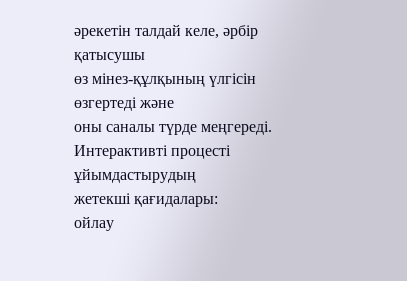әрекетін талдай келе, әрбір қатысушы
өз мінез-құлқының үлгісін өзгертеді және
оны саналы түрде меңгереді.
Интерактивті процесті ұйымдастырудың
жетекші қағидалары:
ойлау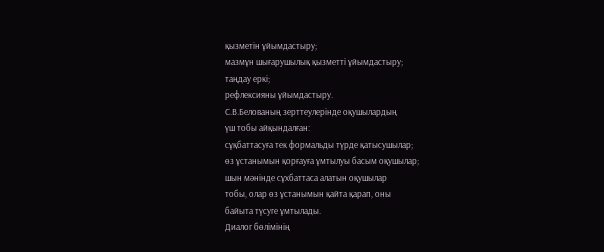қызметін ұйымдастыру;
мазмұн шығарушылық қызметті ұйымдастыру;
таңдау еркі;
рефлексияны ұйымдастыру.
С.В.Белованың зерттеулерінде оқушылардың
үш тобы айқындалған:
сұқбаттасуға тек формальды түрде қатысушылар;
өз ұстанымын қорғауға ұмтылуы басым оқушылар;
шын мәнінде сұхбаттаса алатын оқушылар
тобы, олар өз ұстанымын қайта қарап, оны
байыта түсуге ұмтылады.
Диалог бөлімінiң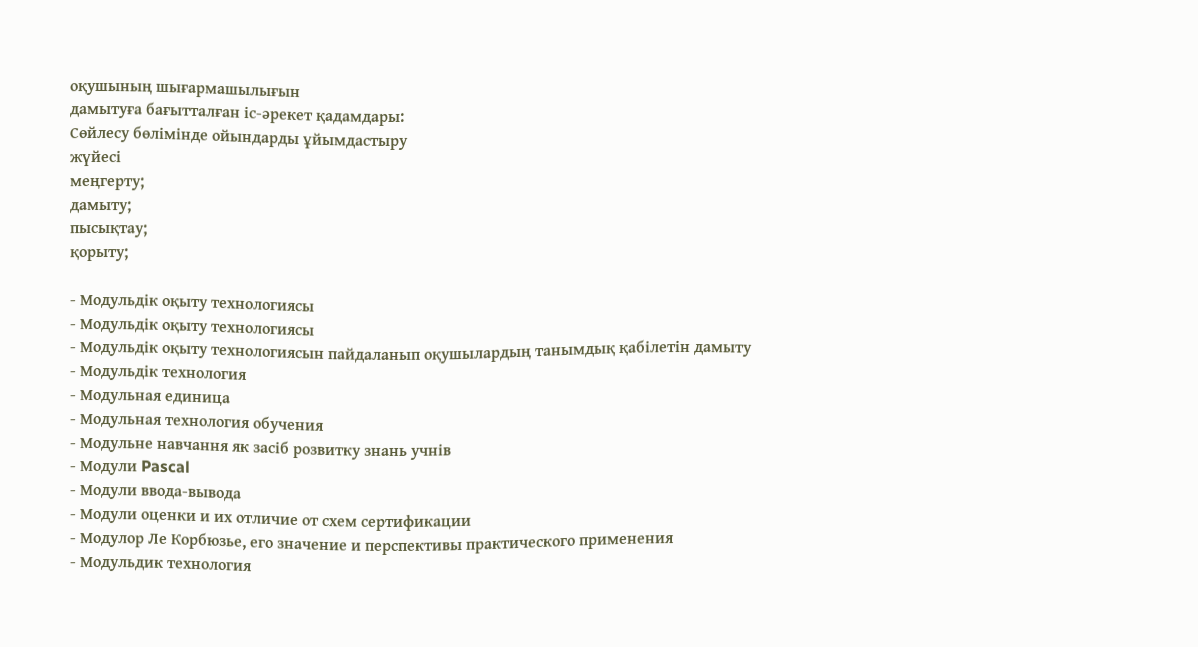оқушының шығармашылығын
дамытуға бағытталған iс-әрекет қадамдары:
Сөйлесу бөлімінде ойындарды ұйымдастыру
жүйесі
меңгерту;
дамыту;
пысықтау;
қорыту;

- Модульдік оқыту технологиясы
- Модульдік оқыту технологиясы
- Модульдік оқыту технологиясын пайдаланып оқушылардың танымдық қабілетін дамыту
- Модульдік технология
- Модульная единица
- Модульная технология обучения
- Модульне навчання як засіб розвитку знань учнів
- Модули Pascal
- Модули ввода-вывода
- Модули оценки и их отличие от схем сертификации
- Модулор Ле Корбюзье, его значение и перспективы практического применения
- Модульдик технология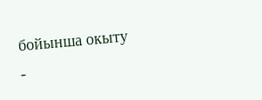бойынша окыту
-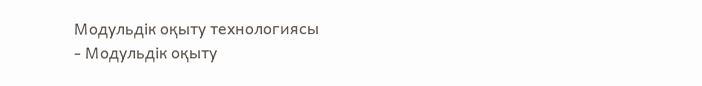Модульдік оқыту технологиясы
- Модульдік оқыту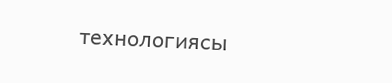технологиясы